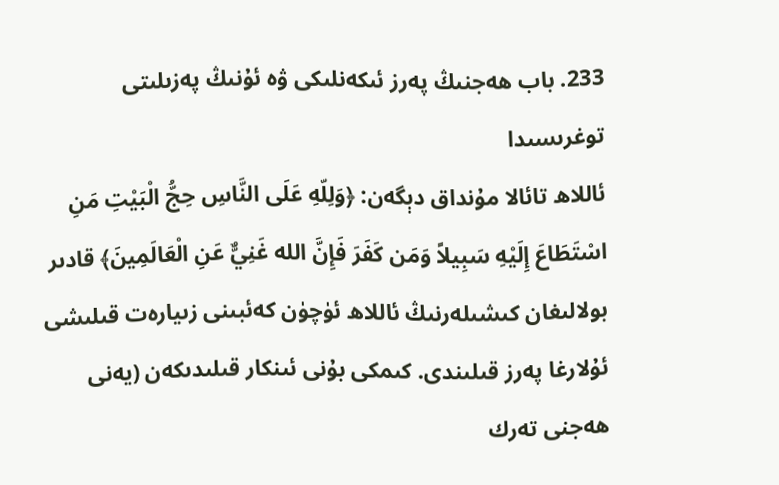233. باب ھەجنىڭ پەرز ئىكەنلىكى ۋە ئۇنىڭ پەزىلىتى توغرىسىدا
ئاللاھ تائالا مۇنداق دېگەن: ﴿وَلِلّهِ عَلَى النَّاسِ حِجُّ الْبَيْتِ مَنِ اسْتَطَاعَ إِلَيْهِ سَبِيلاً وَمَن كَفَرَ فَإِنَّ الله غَنِيٌّ عَنِ الْعَالَمِينَ﴾ قادىر بولالىغان كىشىلەرنىڭ ئاللاھ ئۈچۈن كەئبىنى زىيارەت قىلىشى ئۇلارغا پەرز قىلىندى. كىمكى بۇنى ئىنكار قىلىدىكەن (يەنى ھەجنى تەرك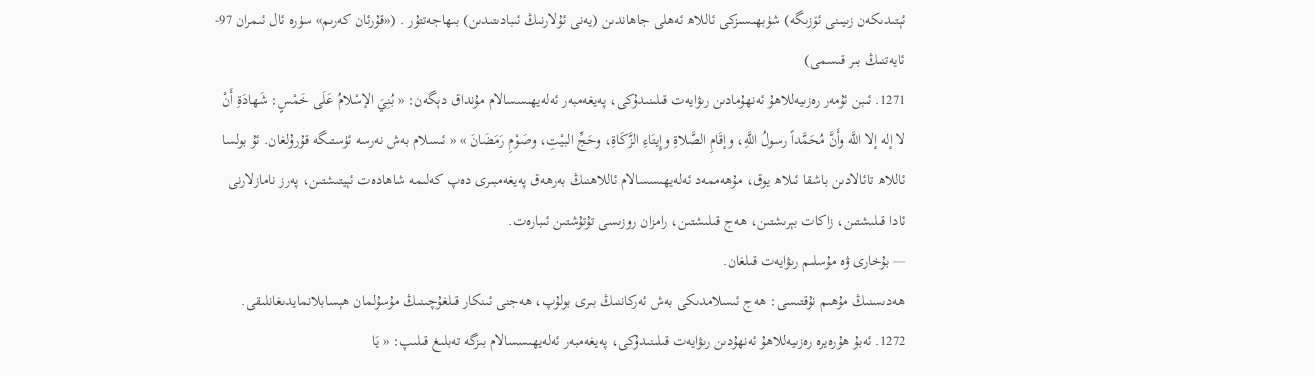ئېتىدىكەن زىيىنى ئۆزىگە) شۈبھىسىزكى ئاللاھ ئەھلى جاھاندىن (يەنى ئۇلارنىڭ ئىبادىتىدىن) بىھاجەتتۇر . («قۇرئان كەرىم» سۈرە ئال ئىمران 97- ئايەتنىڭ بىر قىسمى)
1271. ئىبن ئۇمەر رەزىيەللاھۇ ئەنھۇمادىن رىۋايەت قىلىنىدۇكى، پەيغەمبەر ئەلەيھىسسالام مۇنداق دېگەن: « بُنِيَ الإسْلامُ عَلَى خَمْسٍ: شَهادَةِ أَنْ لا إله إلا اللَّه وأَنَّ مُحَمَّداً رسولُ اللَّهِ، وإقَامِ الصَّلاةِ وإِيتَاءِ الزَّكَاةِ، وحَجِّ البيْتِ، وصَوْمِ رَمَضَانَ » « ئىسلام بەش نەرسە ئۈستىگە قۇرۇلغان. ئۇ بولسا ئاللاھ تائالادىن باشقا ئىلاھ يوق، مۇھەممەد ئەلەيھىسسالام ئاللاھنىڭ بەرھەق پەيغەمبىرى دەپ كەلىمە شاھادەت ئېيتىشتىن، پەرز نامازلارنى ئادا قىلىشتىن، زاكات بېرىشتىن، ھەج قىلىشتىن، رامزان روزىسى تۇتۇشتىن ئىبارەت.
― بۇخارى ۋە مۇسلىم رىۋايەت قىلغان.
ھەدىسنىڭ مۇھىم نۇقتىسى: ھەج ئىسلامدىكى بەش ئەركاننىڭ بىرى بولۇپ، ھەجنى ئىنكار قىلغۇچىنىڭ مۇسۇلمان ھېسابلانمايدىغانلىقى.
1272. ئەبۇ ھۇرەيرە رەزىيەللاھۇ ئەنھۇدىن رىۋايەت قىلىنىدۇكى، پەيغەمبەر ئەلەيھىسسالام بىزگە تەبلىغ قىلىپ: « يَا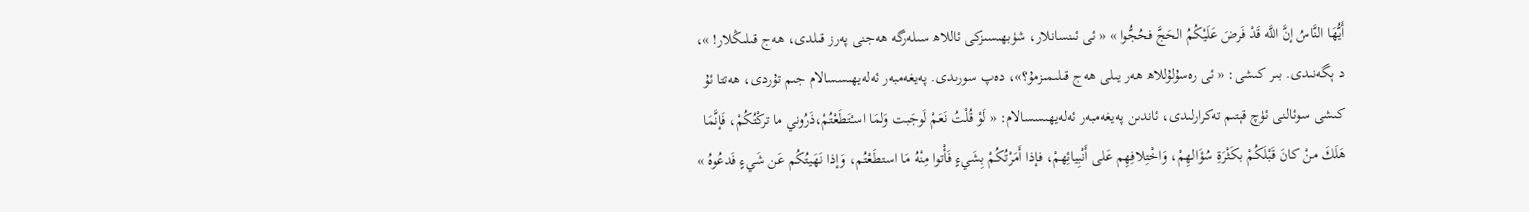أَيُّهَا النَّاسُ إنَّ اللَّه قَدْ فَرضَ عَلَيْكُمُ الحَجَّ فحُجُّوا » « ئى ئىنسانلار، شۈبھىسىزكى ئاللاھ سىلەرگە ھەجنى پەرز قىلدى، ھەج قىلىڭلار! »، د ېگەنىدى. بىر كىشى: « ئى رەسۇلۇللاھ ھەر يىلى ھەج قىلىمىزمۇ؟»، دەپ سورىدى. پەيغەمبەر ئەلەيھىسسالام جىم تۇردى، ھەتتا ئۇ كىشى سوئالنى ئۈچ قېتىم تەكرارلىدى، ئاندىن پەيغەمبەر ئەلەيھىسسالام: « لَوْ قُلْتُ نَعَمْ لَوجَبت وَلمَا اسـْتَطَعْتُمْ،ذَرُوني ما تركْتُكُمْ، فَإنَّمَا هَلَكَ منْ كانَ قَبْلَكُمْ بكَثْرَةِ سُؤَالهِمْ، وَاخْتِلافِهِم عَلى أَنْبِيائِهمْ، فإذا أَمَرْتُكُمْ بِشَيءٍ فَأْتوا مِنْهُ مَا استطَعْتُم، وَإذا نَهَيتُكُم عَن شَيءٍ فَدعُوهُ »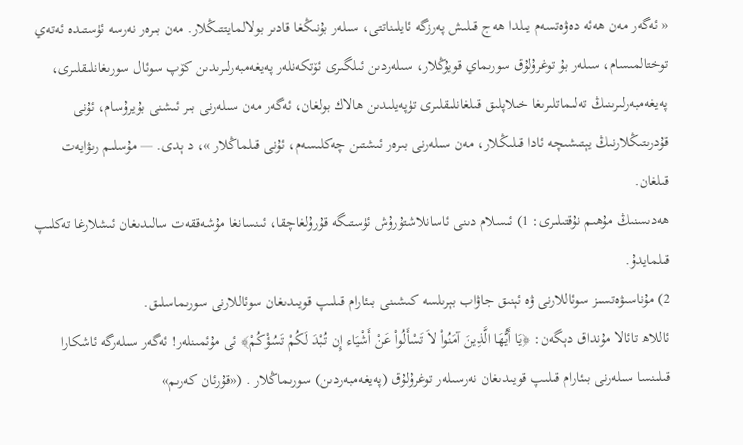« ئەگەر مەن ھەئە دەۋەتسەم يىلدا ھەج قىلىش پەرزگە ئايلىناتتى، سىلەر بۇنىڭغا قادىر بولالمايتتىڭلار. مەن بىرەر نەرسە ئۈستىدە ئەتەي توختالمىسام، سىلەر بۇ توغرۇلۇق سورىماي قويۇڭلار، سىلەردىن ئىلگىرى ئۆتكەنلەر پەيغەمبەرلىرىدىن كۆپ سوئال سورىغانلىقلىرى، پەيغەمبەرلىرىنىڭ تەلىماتلىرىغا خىلاپلىق قىلغانلىقلىرى تۈپەيلىدىن ھالاك بولغان، ئەگەر مەن سىلەرنى بىر ئىشنى بۇيرۇسام، ئۇنى قۇدرىتىڭلارنىڭ يېتىشىچە ئادا قىلىڭلار، مەن سىلەرنى بىرەر ئىشتىن چەكلىسەم، ئۇنى قىلماڭلار »، د ېدى. ― مۇسلىم رىۋايەت قىلغان.
ھەدىسنىڭ مۇھىم نۇقتىلىرى: 1) ئىسلام دىنى ئاسانلاشتۇرۇش ئۈستىگە قۇرۇلغاچقا، ئىنسانغا مۇشەققەت سالىدىغان ئىشلارغا تەكلىپ قىلمايدۇ.
2) مۇناسىۋەتسىز سوئاللارنى ۋە ئېنىق جاۋاب بېرىلسە كىشىنى بىئارام قىلىپ قويىدىغان سوئاللارنى سورىماسلىق.
ئاللاھ تائالا مۇنداق دېگەن: ﴿يَا أَيُّهَا الَّذِينَ آمَنُواْ لاَ تَسْأَلُواْ عَنْ أَشْيَاء إِن تُبْدَ لَكُمْ تَسُؤْكُمْ﴾ ئى مۇئمىنلەر! ئەگەر سىلەرگە ئاشكارا قىلىنسا سىلەرنى بىئارام قىلىپ قويىدىغان نەرسىلەر توغرۇلۇق (پەيغەمبەردىن) سورىماڭلار . («قۇرئان كەرىم»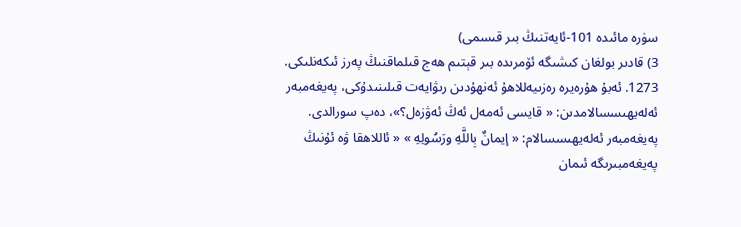سۈرە مائىدە 101-ئايەتنىڭ بىر قىسمى)
3) قادىر بولغان كىشىگە ئۆمرىدە بىر قېتىم ھەج قىلماقنىڭ پەرز ئىكەنلىكى.
1273. ئەبۇ ھۇرەيرە رەزىيەللاھۇ ئەنھۇدىن رىۋايەت قىلىنىدۇكى، پەيغەمبەر ئەلەيھىسسالامدىن: « قايسى ئەمەل ئەڭ ئەۋزەل؟»، دەپ سورالدى. پەيغەمبەر ئەلەيھىسسالام: « إيمانٌ بِاللَّهِ ورَسُولِهِ » « ئاللاھقا ۋە ئۇنىڭ پەيغەمبىرىگە ئىمان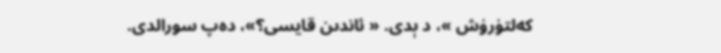كەلتۈرۈش »، د ېدى. « ئاندىن قايسى؟»، دەپ سورالدى.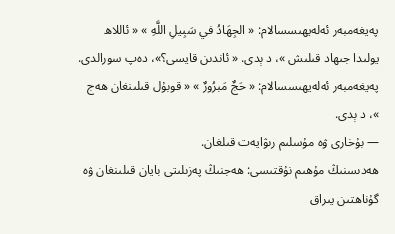پەيغەمبەر ئەلەيھىسسالام: « الجِهَادُ في سَبِيلِ اللَّهِ » « ئاللاھ يولىدا جىھاد قىلىش »، د ېدى. « ئاندىن قايسى؟»، دەپ سورالدى. پەيغەمبەر ئەلەيھىسسالام: « حَجٌ مَبرُورٌ » « قوبۇل قىلىنغان ھەج »، د ېدى.
― بۇخارى ۋە مۇسلىم رىۋايەت قىلغان.
ھەدىسنىڭ مۇھىم نۇقتىسى: ھەجنىڭ پەزىلىتى بايان قىلىنغان ۋە گۇناھتىن يىراق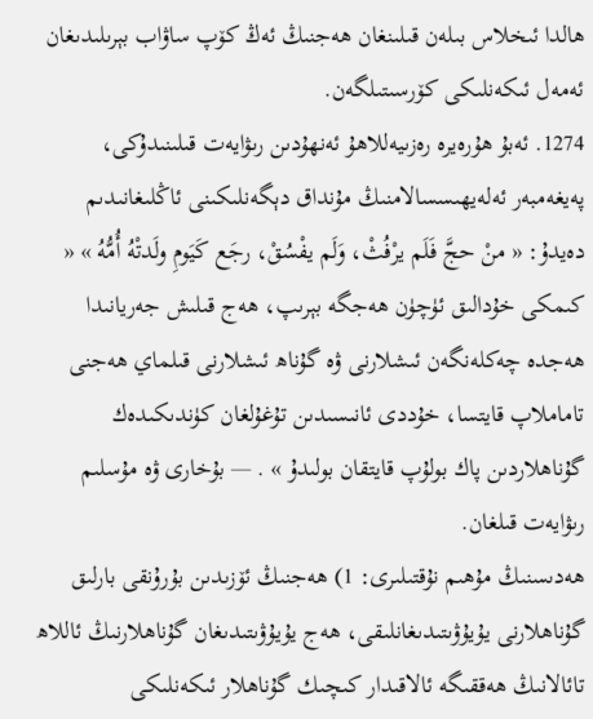ھالدا ئىخلاس بىلەن قىلىنغان ھەجنىڭ ئەڭ كۆپ ساۋاب بېرىلىدىغان ئەمەل ئىكەنلىكى كۆرسىتىلگەن.
1274. ئەبۇ ھۇرەيرە رەزىيەللاھۇ ئەنھۇدىن رىۋايەت قىلىنىدۇكى، پەيغەمبەر ئەلەيھىسسالامنىڭ مۇنداق دېگەنلىكىنى ئاڭلىغانىدىم دەيدۇ: « منْ حجَّ فَلَم يرْفُثْ، وَلَم يفْسُقْ، رجَع كَيَومِ ولَدتْهُ أُمُّهُ » « كىمكى خۇدالىق ئۈچۈن ھەجگە بېرىپ، ھەج قىلىش جەريانىدا ھەجدە چەكلەنگەن ئىشلارنى ۋە گۇناھ ئىشلارنى قىلماي ھەجنى تاماملاپ قايتسا، خۇددى ئانىسىدىن تۇغۇلغان كۈندىكىدەك گۇناھلاردىن پاك بولۇپ قايتقان بولىدۇ » . ― بۇخارى ۋە مۇسلىم رىۋايەت قىلغان.
ھەدىسنىڭ مۇھىم نۇقتىلىرى: 1) ھەجنىڭ ئۆزىدىن بۇرۇنقى بارلىق گۇناھلارنى يۇيۇۋىتىدىغانلىقى، ھەج يۇيۇۋىتىدىغان گۇناھلارنىڭ ئاللاھ تائالانىڭ ھەققىگە ئالاقىدار كىچىك گۇناھلار ئىكەنلىكى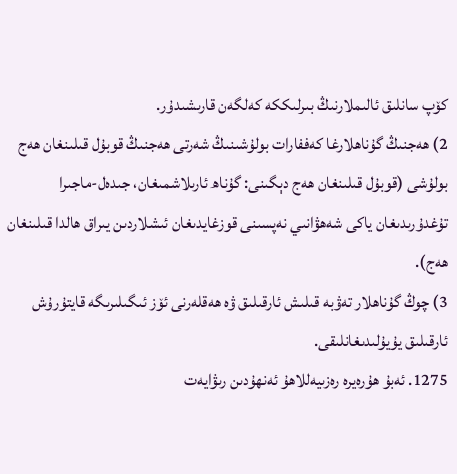كۆپ سانلىق ئالىملارنىڭ بىرلىككە كەلگەن قارىشىدۇر.
2) ھەجنىڭ گۇناھلارغا كەففارات بولۇشىنىڭ شەرتى ھەجنىڭ قوبۇل قىلىنغان ھەج بولۇشى (قوبۇل قىلىنغان ھەج دېگىنى: گۇناھ ئارىلاشمىغان، جىدەل-ماجىرا تۇغدۇرىدىغان ياكى شەھۋانىي نەپسىنى قوزغايدىغان ئىشلاردىن يىراق ھالدا قىلىنغان ھەج).
3) چوڭ گۇناھلار تەۋبە قىلىش ئارقىلىق ۋە ھەقلەرنى ئۆز ئىگىلىرىگە قايتۇرۇش ئارقىلىق يۇيۇلىدىغانلىقى.
1275. ئەبۇ ھۇرەيرە رەزىيەللاھۇ ئەنھۇدىن رىۋايەت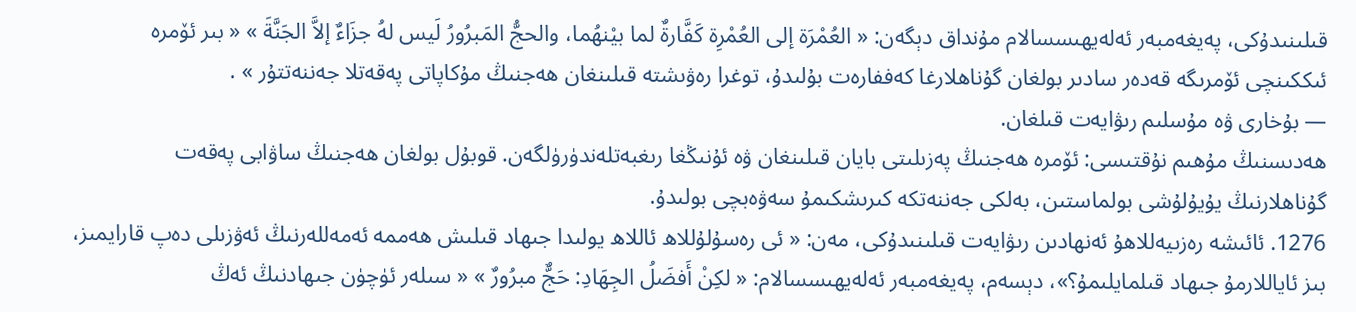قىلىنىدۇكى، پەيغەمبەر ئەلەيھىسسالام مۇنداق دېگەن: « العُمْرَة إلى العُمْرِة كَفَّارةٌ لما بيْنهُما، والحجُّ المَبرُورُ لَيس لهُ جزَاءٌ إلاَّ الجَنَّةَ » « بىر ئۆمرە ئىككىنچى ئۆمرىگە قەدەر سادىر بولغان گۇناھلارغا كەففارەت بۇلىدۇ، توغرا رەۋىشتە قىلىنغان ھەجنىڭ مۇكاپاتى پەقەتلا جەننەتتۇر » .
― بۇخارى ۋە مۇسلىم رىۋايەت قىلغان.
ھەدىسنىڭ مۇھىم نۇقتىسى: ئۆمرە ھەجنىڭ پەزىلىتى بايان قىلىنغان ۋە ئۇنىڭغا رىغبەتلەندۈرۈلگەن. قوبۇل بولغان ھەجنىڭ ساۋابى پەقەت گۇناھلارنىڭ يۇيۇلۇشى بولماستىن، بەلكى جەننەتكە كىرىشكىمۇ سەۋەبچى بولىدۇ.
1276. ئائىشە رەزىيەللاھۇ ئەنھادىن رىۋايەت قىلىنىدۇكى، مەن: « ئى رەسۇلۇللاھ ئاللاھ يولىدا جىھاد قىلىش ھەممە ئەمەللەرنىڭ ئەۋزىلى دەپ قارايمىز، بىز ئاياللارمۇ جىھاد قىلمايلىمۇ؟»، دېسەم، پەيغەمبەر ئەلەيھىسسالام: « لكِنْ أَفضَلُ الجِهَادِ: حَجٌّ مبرُورٌ » « سىلەر ئۈچۈن جىھادنىڭ ئەڭ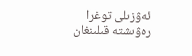ئەۋزىلى توغرا رەۋىشتە قىلىنغان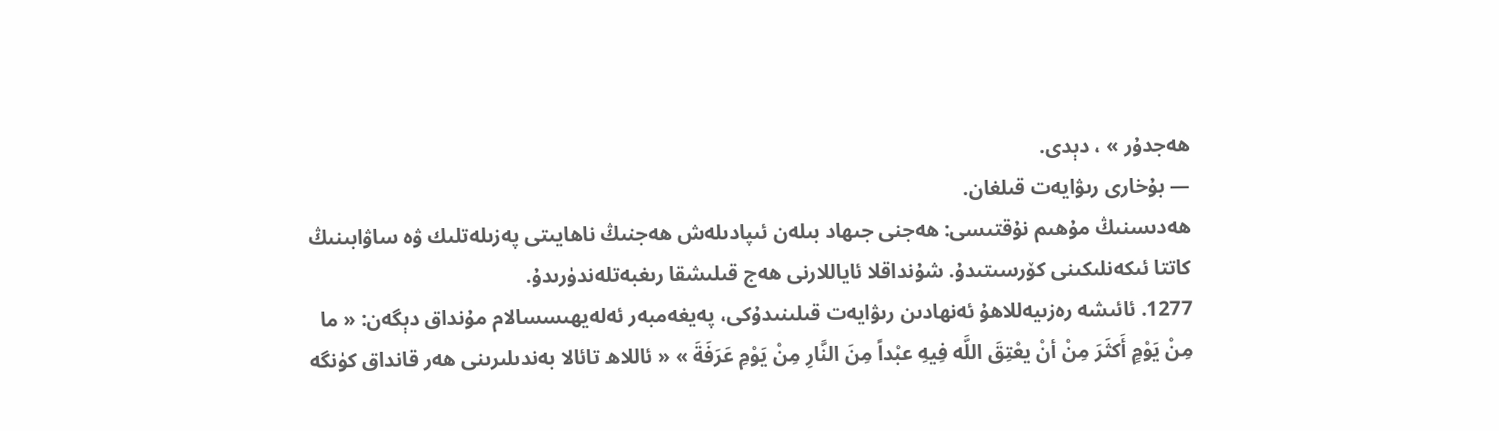ھەجدۇر » ، دېدى.
― بۇخارى رىۋايەت قىلغان.
ھەدىسنىڭ مۇھىم نۇقتىسى: ھەجنى جىھاد بىلەن ئىپادىلەش ھەجنىڭ ناھايىتى پەزىلەتلىك ۋە ساۋابىنىڭ كاتتا ئىكەنلىكىنى كۆرسىتىدۇ. شۇنداقلا ئاياللارنى ھەج قىلىشقا رىغبەتلەندۈرىدۇ.
1277. ئائىشە رەزىيەللاھۇ ئەنھادىن رىۋايەت قىلىنىدۇكى، پەيغەمبەر ئەلەيھىسسالام مۇنداق دېگەن: « ما مِنْ يَوْمٍ أَكثَرَ مِنْ أنْ يعْتِقَ اللَّه فِيهِ عبْداً مِنَ النَّارِ مِنْ يَوْمِ عَرَفَةَ » « ئاللاھ تائالا بەندىلىرىنى ھەر قانداق كۈنگە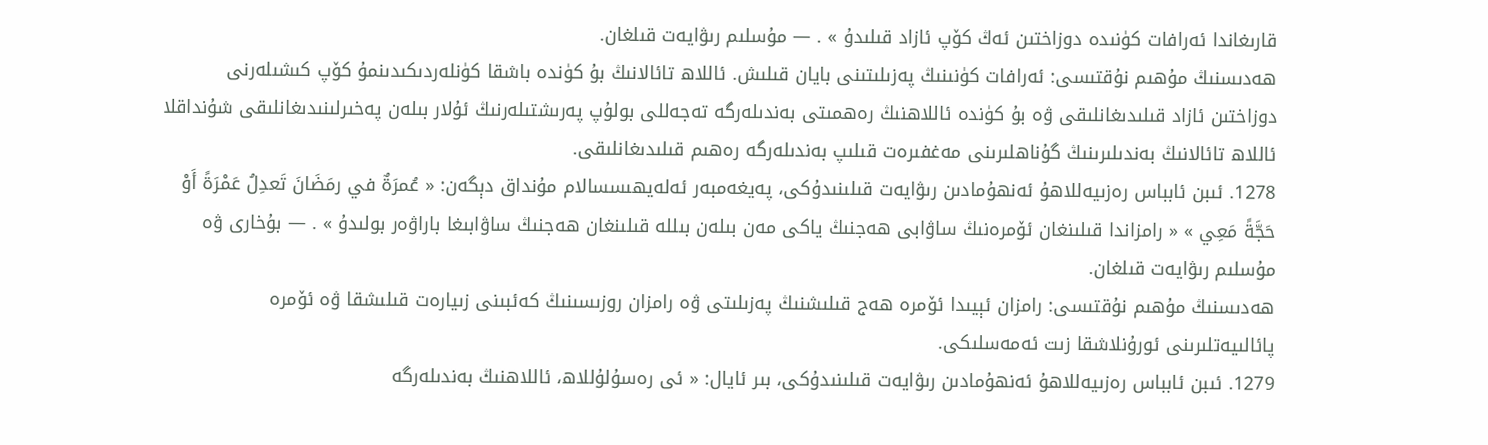قارىغاندا ئەرافات كۈنىدە دوزاختىن ئەڭ كۆپ ئازاد قىلىدۇ » . ― مۇسلىم رىۋايەت قىلغان.
ھەدىسنىڭ مۇھىم نۇقتىسى: ئەرافات كۈنىنىڭ پەزىلىتىنى بايان قىلىش. ئاللاھ تائالانىڭ بۇ كۈندە باشقا كۈنلەردىكىدىنمۇ كۆپ كىشىلەرنى دوزاختىن ئازاد قىلىدىغانلىقى ۋە بۇ كۈندە ئاللاھنىڭ رەھمىتى بەندىلەرگە تەجەللى بولۇپ پەرىشتىلەرنىڭ ئۇلار بىلەن پەخىرلىنىدىغانلىقى شۇنداقلا ئاللاھ تائالانىڭ بەندىلىرىنىڭ گۇناھلىرىنى مەغفىرەت قىلىپ بەندىلەرگە رەھىم قىلىدىغانلىقى.
1278. ئىبن ئابباس رەزىيەللاھۇ ئەنھۇمادىن رىۋايەت قىلىنىدۇكى، پەيغەمبەر ئەلەيھىسسالام مۇنداق دېگەن: « عُمرَةٌ في رمَضَانَ تَعدِلُ عَمْرَةً أَوْ حَجَّةً مَعِي » « رامزاندا قىلىنغان ئۆمرەنىڭ ساۋابى ھەجنىڭ ياكى مەن بىلەن بىللە قىلىنغان ھەجنىڭ ساۋابىغا باراۋەر بولىدۇ » . ― بۇخارى ۋە مۇسلىم رىۋايەت قىلغان.
ھەدىسنىڭ مۇھىم نۇقتىسى: رامزان ئېيىدا ئۆمرە ھەج قىلىشنىڭ پەزىلىتى ۋە رامزان روزىسىنىڭ كەئبىنى زىيارەت قىلىشقا ۋە ئۆمرە پائالىيەتلىرىنى ئورۇنلاشقا زىت ئەمەسلىكى.
1279. ئىبن ئابباس رەزىيەللاھۇ ئەنھۇمادىن رىۋايەت قىلىنىدۇكى، بىر ئايال: « ئى رەسۇلۇللاھ، ئاللاھنىڭ بەندىلەرگە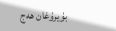بۇيرۇغان ھەج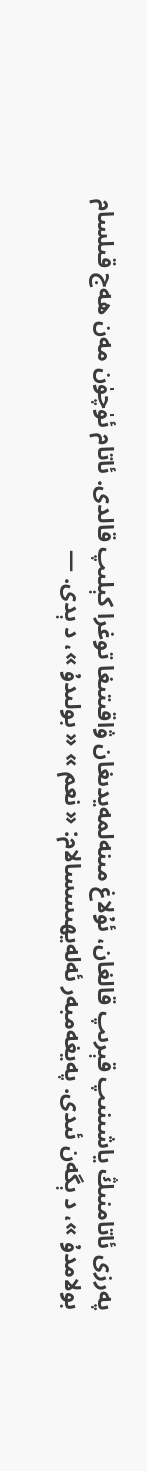پەرزى ئاتامنىڭ ياشىنىپ قېرىپ قالغان، ئۇلاغ مىنەلمەيدىغان ۋاقىتىغا توغرا كېلىپ قالدى. ئاتام ئۈچۈن مەن ھەج قىلسام بولامدۇ »، د ېگەن ئىدى. پەيغەمبەر ئەلەيھىسسالام: « نعم » « بولىدۇ »، د ېدى. ―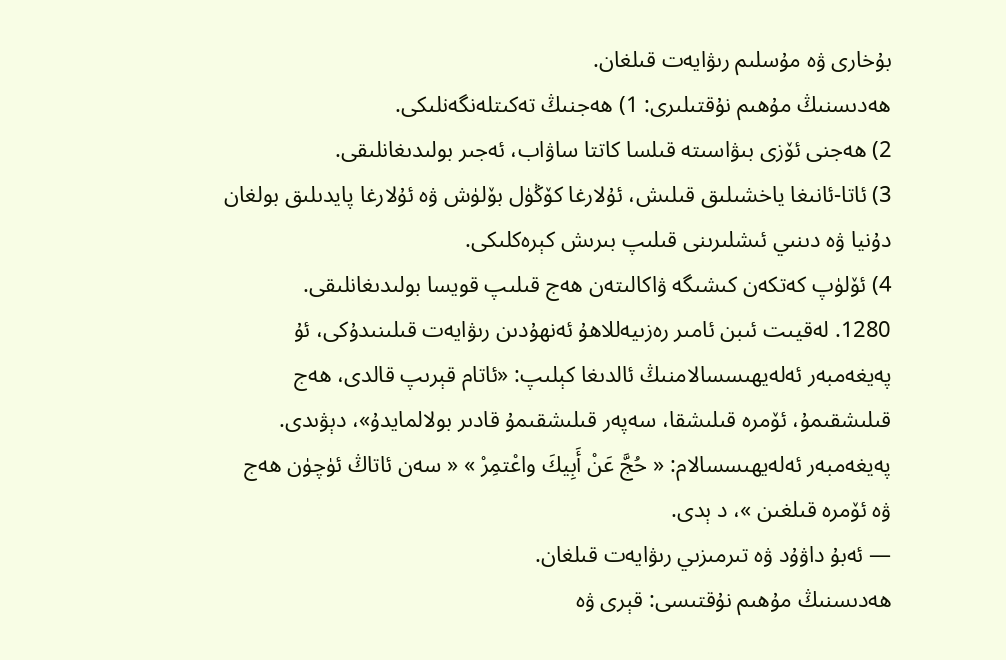بۇخارى ۋە مۇسلىم رىۋايەت قىلغان.
ھەدىسنىڭ مۇھىم نۇقتىلىرى: 1) ھەجنىڭ تەكىتلەنگەنلىكى.
2) ھەجنى ئۆزى بىۋاسىتە قىلسا كاتتا ساۋاب، ئەجىر بولىدىغانلىقى.
3) ئاتا-ئانىغا ياخشىلىق قىلىش، ئۇلارغا كۆڭۈل بۆلۈش ۋە ئۇلارغا پايدىلىق بولغان دۇنيا ۋە دىنىي ئىشلىرىنى قىلىپ بىرىش كېرەكلىكى.
4) ئۆلۈپ كەتكەن كىشىگە ۋاكالىتەن ھەج قىلىپ قويسا بولىدىغانلىقى.
1280. لەقيىت ئىبن ئامىر رەزىيەللاھۇ ئەنھۇدىن رىۋايەت قىلىنىدۇكى، ئۇ پەيغەمبەر ئەلەيھىسسالامنىڭ ئالدىغا كېلىپ: «ئاتام قېرىپ قالدى، ھەج قىلىشقىمۇ، ئۆمرە قىلىشقا، سەپەر قىلىشقىمۇ قادىر بولالمايدۇ»، دېۋىدى. پەيغەمبەر ئەلەيھىسسالام: « حُجَّ عَنْ أَبِيكَ واعْتمِرْ » « سەن ئاتاڭ ئۈچۈن ھەج ۋە ئۆمرە قىلغىن »، د ېدى.
― ئەبۇ داۋۇد ۋە تىرمىزىي رىۋايەت قىلغان.
ھەدىسنىڭ مۇھىم نۇقتىسى: قېرى ۋە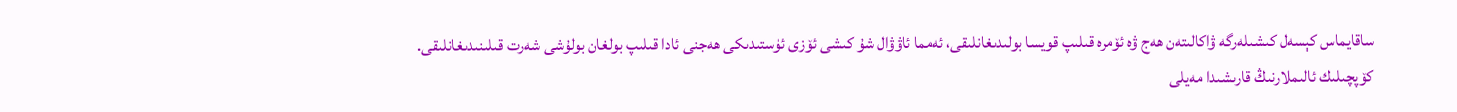ساقايماس كېسەل كىشىلەرگە ۋاكالىتەن ھەج ۋە ئۆمرە قىلىپ قويسا بولىدىغانلىقى، ئەمما ئاۋۋال شۇ كىشى ئۆزى ئۈستىدىكى ھەجنى ئادا قىلىپ بولغان بولۇشى شەرت قىلىنىدىغانلىقى.
كۆپچىلىك ئالىملارنىڭ قارىشىدا مەيلى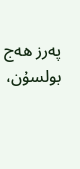پەرز ھەج بولسۇن،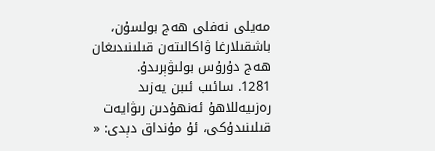مەيلى نەفلى ھەج بولسۇن، باشقىلارغا ۋاكالىتەن قىلىنىدىغان ھەج دۇرۇس بولىۋېرىدۇ.
1281. سائىب ئىبن يەزىد رەزىيەللاھۇ ئەنھۇدىن رىۋايەت قىلىنىدۇكى، ئۇ مۇنداق دېدى: «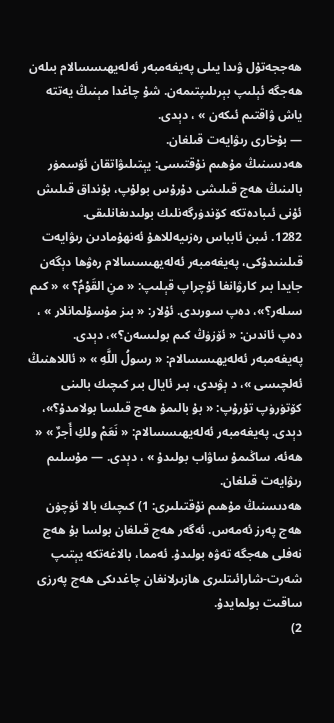ھەججەتۇل ۋىدا يىلى پەيغەمبەر ئەلەيھىسسالام بىلەن ھەجگە ئېلىپ بېرىلىپتىمەن. شۇ چاغدا مېنىڭ يەتتە ياش ۋاقتىم ئىكەن » ، دېدى.
― بۇخارى رىۋايەت قىلغان.
ھەدىسنىڭ مۇھىم نۇقتىسى: يېتىلىۋاتقان ئۆسمۈر بالىنىڭ ھەج قىلىشى دۇرۇس بولۇپ، بۇنداق قىلىش ئۇنى ئىبادەتكە كۆندۈرگەنلىك بولىدىغانلىقى.
1282. ئىبن ئابباس رەزىيەللاھۇ ئەنھۇمادىن رىۋايەت قىلىنىدۇكى، پەيغەمبەر ئەلەيھىسسالام رەۋھا دېگەن جايدا بىر كارۋانغا ئۇچراپ قېلىپ: « منِ القَوْمُ؟ » « كىم سىلەر؟»، دەپ سورىدى. ئۇلار: « بىز مۇسۇلمانلار » ، دەپ ئاندىن: « ئۆزۈڭ كىم بولىسەن؟»، دېدى. پەيغەمبەر ئەلەيھىسسالام: « رسولُ اللَّهِ » « ئاللاھنىڭ ئەلچىسى »، د ېۋىدى، بىر ئايال بىر كىچىك بالىنى كۆتۈرۈپ تۇرۇپ: « بۇ بالىمۇ ھەج قىلسا بولامدۇ؟»، دېدى. پەيغەمبەر ئەلەيھىسسالام: « نَعَمْ ولكِ أَجرٌ » « ھەئە، ساڭىمۇ ساۋاب بولىدۇ » ، دېدى. ― مۇسلىم رىۋايەت قىلغان.
ھەدىسنىڭ مۇھىم نۇقتىلىرى: 1) كىچىك بالا ئۈچۈن ھەج پەرز ئەمەس. ئەگەر ھەج قىلغان بولسا بۇ ھەج نەفلى ھەجگە تەۋە بولىدۇ. ئەمما، بالاغەتكە يېتىپ شەرت-شارائىتلىرى ھازىرلانغان چاغدىكى ھەج پەرزى ساقىت بولمايدۇ.
2)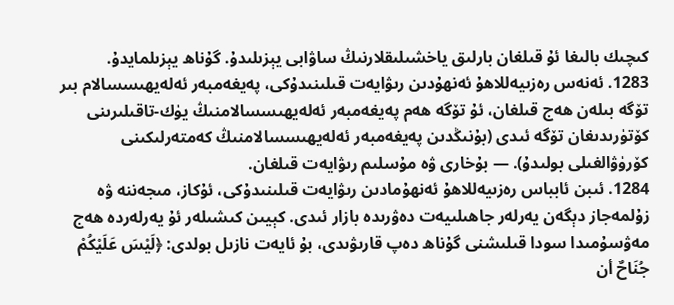كىچىك بالىغا ئۇ قىلغان بارلىق ياخشىلىقلارنىڭ ساۋابى يېزىلىدۇ. گۇناھ يېزىلمايدۇ.
1283. ئەنەس رەزىيەللاھۇ ئەنھۇدىن رىۋايەت قىلىنىدۇكى، پەيغەمبەر ئەلەيھىسسالام بىر تۆگە بىلەن ھەج قىلغان، ئۇ تۆگە ھەم پەيغەمبەر ئەلەيھىسسالامنىڭ يۈك-تاقىلىرىنى كۆتۈرىدىغان تۆگە ئىدى (بۇنىڭدىن پەيغەمبەر ئەلەيھىسسالامنىڭ كەمتەرلىكىنى كۆرۈۋالغىلى بولىدۇ). ― بۇخارى ۋە مۇسلىم رىۋايەت قىلغان.
1284. ئىبن ئابباس رەزىيەللاھۇ ئەنھۇمادىن رىۋايەت قىلىنىدۇكى، ئۇكاز، مىجەننە ۋە زۇلمەجاز دېگەن يەرلەر جاھىلىيەت دەۋرىدە بازار ئىدى. كېيىن كىشىلەر ئۇ يەرلەردە ھەج مەۋسۇمىدا سودا قىلىشنى گۇناھ دەپ قارىۋىدى، بۇ ئايەت نازىل بولدى: ﴿لَيْسَ عَلَيْكُمْ جُنَاحٌ أن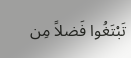تَبْتَغُوا فَضلاً مِن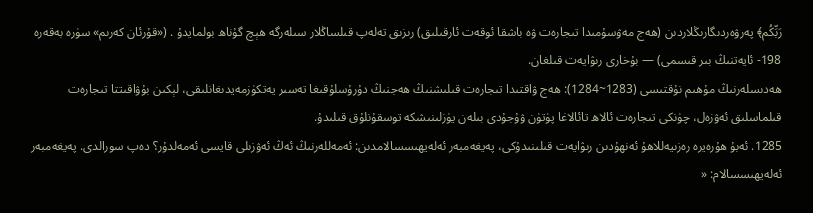رَبِّكُم﴾ پەرۋەردىگارىڭلاردىن (ھەج مەۋسۇمىدا تىجارەت ۋە باشقا ئوقەت ئارقىلىق) رىزىق تەلەپ قىلساڭلار سىلەرگە ھېچ گۇناھ بولمايدۇ . («قۇرئان كەرىم» سۈرە بەقەرە 198- ئايەتنىڭ بىر قىسمى) ― بۇخارى رىۋايەت قىلغان.
ھەدىسلەرنىڭ مۇھىم نۇقتىسى (1283~1284): ھەج ۋاقتىدا تىجارەت قىلىشنىڭ ھەجنىڭ دۇرۇسلۇقىغا تەسىر يەتكۈزمەيدىغانلىقى، لېكىن بۇۋاقىتتا تىجارەت قىلماسلىق ئەۋزەل، چۈنكى تىجارەت ئالاھ تائالاغا پۈتۈن ۋۇجۇدى بىلەن يۈزلىنىشكە توسقۇنلۇق قىلىدۇ.
1285. ئەبۇ ھۇرەيرە رەزىيەللاھۇ ئەنھۇدىن رىۋايەت قىلىنىدۇكى، پەيغەمبەر ئەلەيھىسسالامدىن: ئەمەللەرنىڭ ئەڭ ئەۋزىلى قايسى ئەمەلدۇر؟ دەپ سورالدى. پەيغەمبەر ئەلەيھىسسالام: «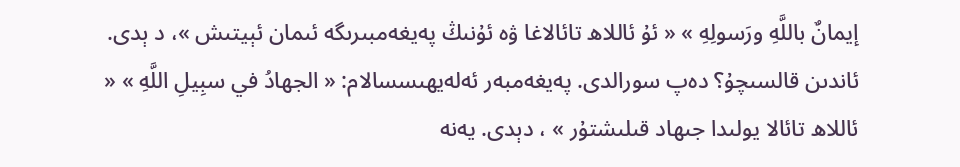إيمانٌ باللَّهِ ورَسولِهِ » « ئۇ ئاللاھ تائالاغا ۋە ئۇنىڭ پەيغەمبىرىگە ئىمان ئېيتىش »، د ېدى. ئاندىن قالسىچۇ؟ دەپ سورالدى. پەيغەمبەر ئەلەيھىسسالام: « الجهادُ في سبِيلِ اللَّهِ » « ئاللاھ تائالا يولىدا جىھاد قىلىشتۇر » ، دېدى. يەنە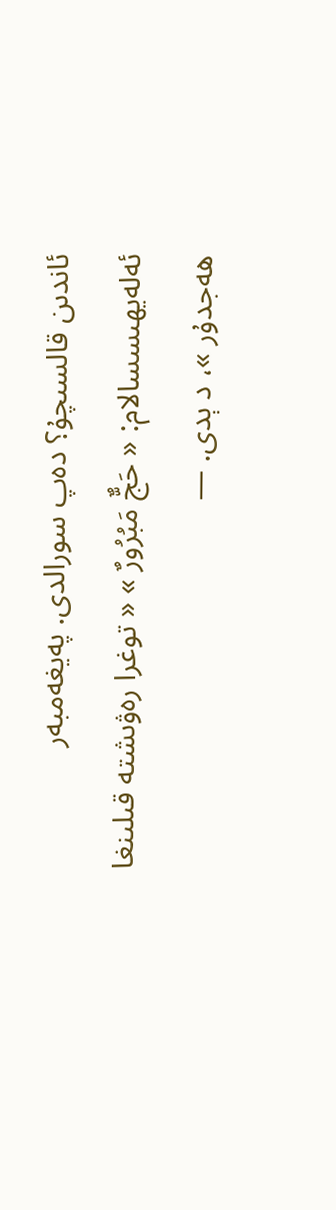ئاندىن قالسىچۇ؟ دەپ سورالدى. پەيغەمبەر ئەلەيھىسسالام: « حَجٌّ مَبُرُورٌ » « توغرا رەۋىشتە قىلىنغا ھەجدۇر »، د ېدى. ―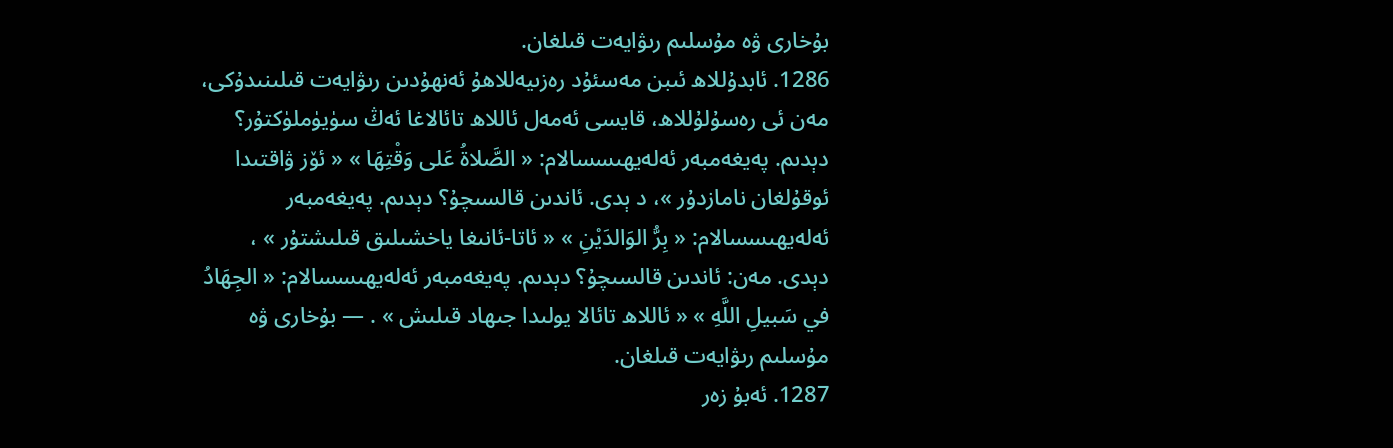بۇخارى ۋە مۇسلىم رىۋايەت قىلغان.
1286. ئابدۇللاھ ئىبن مەسئۇد رەزىيەللاھۇ ئەنھۇدىن رىۋايەت قىلىنىدۇكى، مەن ئى رەسۇلۇللاھ، قايسى ئەمەل ئاللاھ تائالاغا ئەڭ سۈيۈملۈكتۇر؟ دېدىم. پەيغەمبەر ئەلەيھىسسالام: « الصَّلاةُ عَلى وَقْتِهَا » « ئۆز ۋاقتىدا ئوقۇلغان نامازدۇر »، د ېدى. ئاندىن قالسىچۇ؟ دېدىم. پەيغەمبەر ئەلەيھىسسالام: « بِرُّ الوَالدَيْنِ » « ئاتا-ئانىغا ياخشىلىق قىلىشتۇر » ، دېدى. مەن: ئاندىن قالسىچۇ؟ دېدىم. پەيغەمبەر ئەلەيھىسسالام: « الجِهَادُ في سَبيلِ اللَّهِ » « ئاللاھ تائالا يولىدا جىھاد قىلىش » . ― بۇخارى ۋە مۇسلىم رىۋايەت قىلغان.
1287. ئەبۇ زەر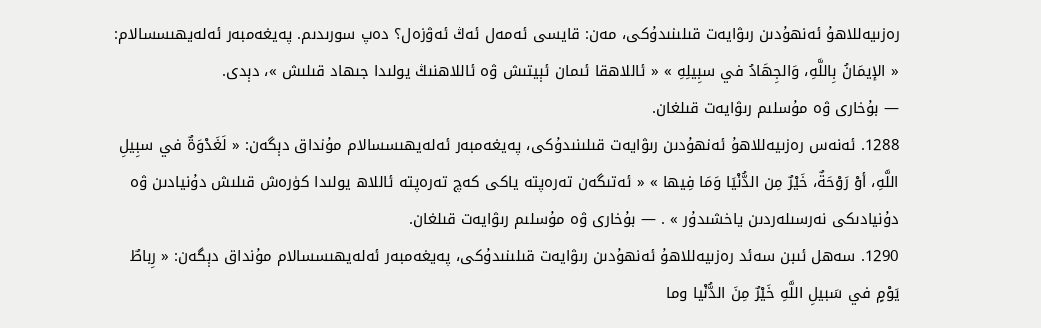رەزىيەللاھۇ ئەنھۇدىن رىۋايەت قىلىنىدۇكى، مەن: قايسى ئەمەل ئەڭ ئەۋزەل؟ دەپ سورىدىم. پەيغەمبەر ئەلەيھىسسالام: « الإيمَانُ بِاللَّهِ، وَالجِهَادُ في سبِيلِهِ » « ئاللاھقا ئىمان ئېيتىش ۋە ئاللاھنىڭ يولىدا جىھاد قىلىش »، دېدى.
― بۇخارى ۋە مۇسلىم رىۋايەت قىلغان.
1288. ئەنەس رەزىيەللاھۇ ئەنھۇدىن رىۋايەت قىلىنىدۇكى، پەيغەمبەر ئەلەيھىسسالام مۇنداق دېگەن: « لَغَدْوَةٌ في سبِيلِ اللَّهِ، أوْ رَوْحَةٌ، خَيْرٌ مِن الدُّنْيَا وَمَا فِيها » « ئەتىگەن تەرەپتە ياكى كەچ تەرەپتە ئاللاھ يولىدا كۈرەش قىلىش دۇنيادىن ۋە دۇنيادىكى نەرسىلەردىن ياخشىدۇر » . ― بۇخارى ۋە مۇسلىم رىۋايەت قىلغان.
1290. سەھل ئىبن سەئد رەزىيەللاھۇ ئەنھۇدىن رىۋايەت قىلىنىدۇكى، پەيغەمبەر ئەلەيھىسسالام مۇنداق دېگەن: « رِباطٌ يَوْمٍ في سَبيلِ اللَّهِ خَيْرٌ مِنَ الدُّنْيا وما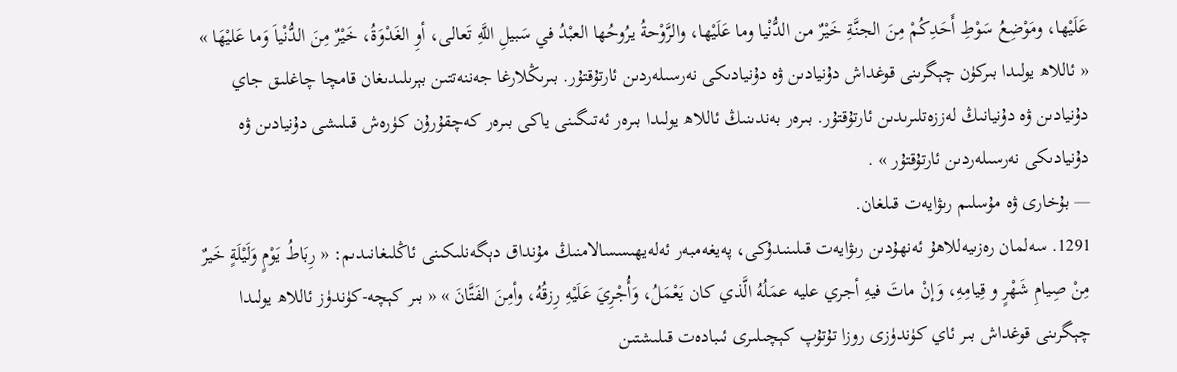عَلَيْها، ومَوْضِعُ سَوْطِ أَحَدِكُمْ مِنَ الجنَّةِ خَيْرٌ من الدُّنْيا وما عَلَيْها، والرَّوْحةُ يرُوحُها العبْدُ في سَبيلِ اللَّهِ تَعالى، أوِ الغَدْوَةُ، خَيْرٌ مِنَ الدُّنْياَ وَما عَليْهَا » « ئاللاھ يولىدا بىركۈن چېگرىنى قوغداش دۇنيادىن ۋە دۇنيادىكى نەرسىلەردىن ئارتۇقتۇر. بىرىڭلارغا جەننەتتىن بېرىلىدىغان قامچا چاغلىق جاي دۇنيادىن ۋە دۇنيانىڭ لەززەتلىرىدىن ئارتۇقتۇر. بىرەر بەندىنىڭ ئاللاھ يولىدا بىرەر ئەتىگىنى ياكى بىرەر كەچقۇرۇن كۈرەش قىلىشى دۇنيادىن ۋە دۇنيادىكى نەرسىلەردىن ئارتۇقتۇر » .
― بۇخارى ۋە مۇسلىم رىۋايەت قىلغان.
1291. سەلمان رەزىيەللاھۇ ئەنھۇدىن رىۋايەت قىلىنىدۇكى، پەيغەمبەر ئەلەيھىسسالامنىڭ مۇنداق دېگەنلىكىنى ئاڭلىغانىدىم: « رِبَاطُ يَوْمٍ وَلَيْلَةٍ خَيرٌ مِنْ صِيامِ شَهْرٍ و قِيامِهِ، وَإنْ ماتَ فيهِ أجري عليه عمَلُهُ الَّذي كان يَعْمَلُ، وَأُجْرِيَ عَلَيْهِ رِزقُهُ، وأمِنَ الفَتَّانَ » « بىر كېچە-كۈندۈز ئاللاھ يولىدا چېگرىنى قوغداش بىر ئاي كۈندۈزى روزا تۇتۇپ كېچىلىرى ئىبادەت قىلىشتىن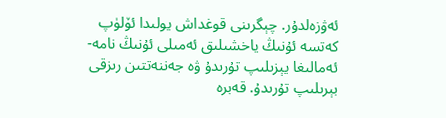ئەۋزەلدۇر. چېگرىنى قوغداش يولىدا ئۆلۈپ كەتسە ئۇنىڭ ياخشىلىق ئەمىلى ئۇنىڭ نامە-ئەمالىغا يېزىلىپ تۇرىدۇ ۋە جەننەتتىن رىزقى بېرىلىپ تۇرىدۇ. قەبرە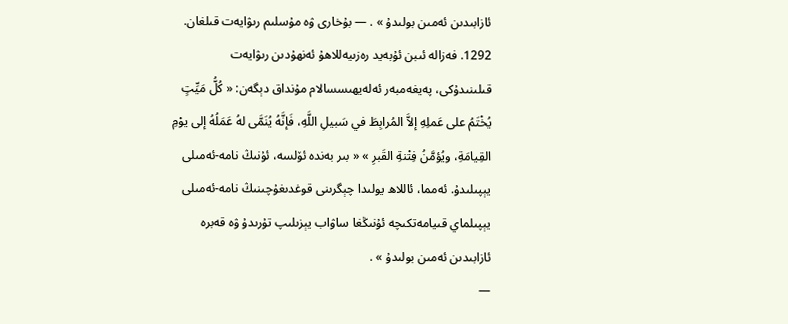ئازابىدىن ئەمىن بولىدۇ » . ― بۇخارى ۋە مۇسلىم رىۋايەت قىلغان.
1292. فەزالە ئىبن ئۇبەيد رەزىيەللاھۇ ئەنھۇدىن رىۋايەت قىلىنىدۇكى، پەيغەمبەر ئەلەيھىسسالام مۇنداق دېگەن: « كُلُّ مَيِّتٍ يُخْتَمُ على عَملِهِ إلاَّ المُرابِطَ في سَبيلِ اللَّهِ، فَإنَّهُ يُنَمَّى لهُ عَمَلُهُ إلى يوْمِ القِيامَةِ، ويُؤمَّنُ فِتْنةِ القَبرِ » « بىر بەندە ئۆلسە، ئۇنىڭ نامە-ئەمىلى يېپىلىدۇ. ئەمما، ئاللاھ يولىدا چېگرىنى قوغدىغۇچىنىڭ نامە-ئەمىلى يېپىلماي قىيامەتكىچە ئۇنىڭغا ساۋاب يېزىلىپ تۇرىدۇ ۋە قەبرە ئازابىدىن ئەمىن بولىدۇ » .
―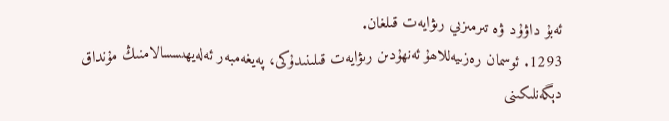ئەبۇ داۋۇد ۋە تىرمىزىي رىۋايەت قىلغان.
1293. ئوسمان رەزىيەللاھۇ ئەنھۇدىن رىۋايەت قىلىنىدۇكى، پەيغەمبەر ئەلەيھىسسالامنىڭ مۇنداق دېگەنلىكىنى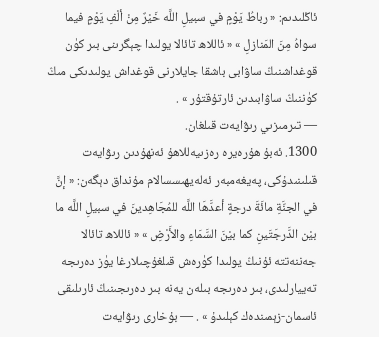ئاڭلىدىم: « رباطُ يَوْمٍ في سبيلِ اللَّه خَيْرٌ مِنْ ألْفِ يَوْمٍ فيما سواهُ مِنَ المَنازلِ » « ئاللاھ تائالا يولىدا چېگرىنى بىر كۈن قوغداشنىڭ ساۋابى باشقا جايلارنى قوغداش يولىدىكى مىڭ كۈننىڭ ساۋابىدىن ئارتۇقتۇر » .
― تىرمىزىي رىۋايەت قىلغان.
1300. ئەبۇ ھۇرەيرە رەزىيەللاھۇ ئەنھۇدىن رىۋايەت قىلىنىدۇكى، پەيغەمبەر ئەلەيھىسسالام مۇنداق دېگەن: « إنَّ في الجنَّةِ مائَةَ درجةٍ أعدَّهَا اللَّه للمُجَاهِدينَ في سبيلِ اللَّه ما بيْن الدَّرجَتَينِ كما بيْنَ السَّمَاءِ والأَرْضِ » « ئاللاھ تائالا جەننەتتە ئۇنىڭ يولىدا كۈرەش قىلغۇچىلارغا يۈز دەرىجە تەييارلىدى، بىر دەرىجە بىلەن يەنە بىر دەرىجىنىڭ ئارىلىقى ئاسمان-زېمىندەك كېلىدۇ » . ― بۇخارى رىۋايەت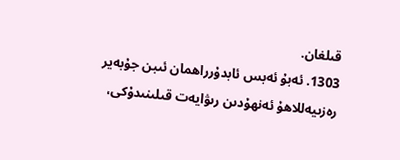قىلغان.
1303. ئەبۇ ئەبس ئابدۇرراھمان ئىبن جۇبەير رەزىيەللاھۇ ئەنھۇدىن رىۋايەت قىلىنىدۇكى،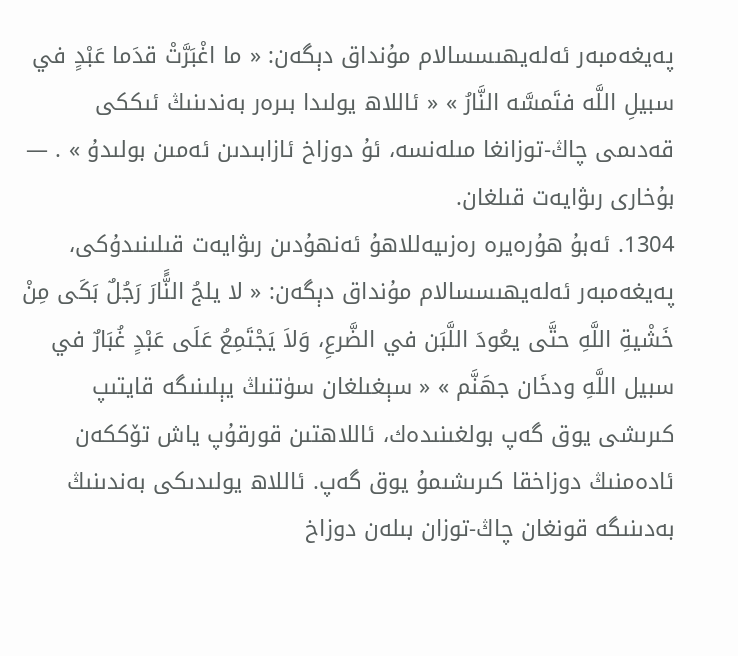پەيغەمبەر ئەلەيھىسسالام مۇنداق دېگەن: « ما اغْبَرَّتْ قدَما عَبْدٍ في سبيلِ اللَّه فتَمسَّه النَّارُ » « ئاللاھ يولىدا بىرەر بەندىنىڭ ئىككى قەدىمى چاڭ-توزانغا مىلەنسە، ئۇ دوزاخ ئازابىدىن ئەمىن بولىدۇ » . ― بۇخارى رىۋايەت قىلغان.
1304. ئەبۇ ھۇرەيرە رەزىيەللاھۇ ئەنھۇدىن رىۋايەت قىلىنىدۇكى، پەيغەمبەر ئەلەيھىسسالام مۇنداق دېگەن: « لا يلجُ النًَّارَ رَجُلٌ بَكَى مِنْ خَشْيةِ اللَّهِ حتَّى يعُودَ اللَّبَن في الضَّرعِ، وَلاَ يَجْتَمِعُ عَلَى عَبْدٍ غُبَارٌ في سبيل اللَّهِ ودخَان جهَنَّم » « سېغىلغان سۈتنىڭ يېلىنىگە قايتىپ كىرىشى يوق گەپ بولغىنىدەك، ئاللاھتىن قورقۇپ ياش تۆككەن ئادەمنىڭ دوزاخقا كىرىشىمۇ يوق گەپ. ئاللاھ يولىدىكى بەندىنىڭ بەدىنىگە قونغان چاڭ-توزان بىلەن دوزاخ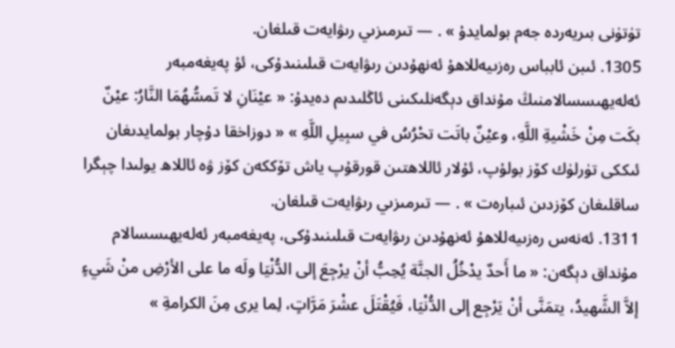تۈتۈنى بىريەردە جەم بولمايدۇ » . ― تىرمىزىي رىۋايەت قىلغان.
1305. ئىبن ئابباس رەزىيەللاھۇ ئەنھۇدىن رىۋايەت قىلىنىدۇكى، ئۇ پەيغەمبەر ئەلەيھىسسالامنىڭ مۇنداق دېگەنلىكىنى ئاڭلىدىم دەيدۇ: « عيْنَانِ لا تَمسُّهُمَا النَّارُ: عيْنٌ بكَت مِنْ خَشْيةِ اللَّهِ، وعيْنٌ باتَت تحْرُسُ في سبِيلِ اللَّهِ » « دوزاخقا دۇچار بولمايدىغان ئىككى تۈرلۈك كۆز بولۇپ، ئۇلار ئاللاھتىن قورقۇپ ياش تۆككەن كۆز ۋە ئاللاھ يولىدا چېگرا ساقلىغان كۆزدىن ئىبارەت » . ― تىرمىزىي رىۋايەت قىلغان.
1311. ئەنەس رەزىيەللاھۇ ئەنھۇدىن رىۋايەت قىلىنىدۇكى، پەيغەمبەر ئەلەيھىسسالام مۇنداق دېگەن: « ما أَحدٌ يدْخُلُ الجنَّة يُحِبُّ أنْ يرْجِعَ إلى الدُّنْيَا ولَه ما على الأرْضِ منْ شَيءٍ إلاَّ الشَّهيدُ، يتمَنَّى أنْ يَرْجِع إلى الدُّنْيَا، فَيُقْتَلَ عشْرَ مَرَّاتٍ، لِما يرى مِنَ الكرامةِ »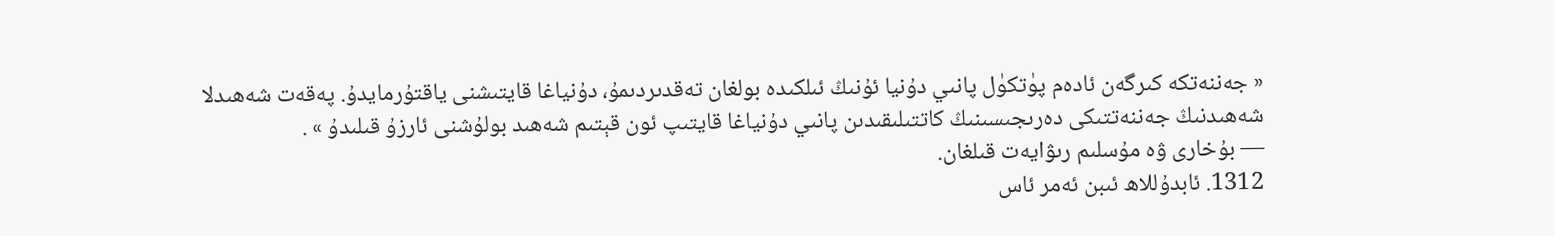« جەننەتكە كىرگەن ئادەم پۈتكۈل پانىي دۇنيا ئۇنىڭ ئىلكىدە بولغان تەقدىردىمۇ، دۇنياغا قايتىشنى ياقتۇرمايدۇ. پەقەت شەھىدلا شەھىدنىڭ جەننەتتىكى دەرىجىسىنىڭ كاتتىلىقىدىن پانىي دۇنياغا قايتىپ ئون قېتىم شەھىد بولۇشنى ئارزۇ قىلىدۇ » .
― بۇخارى ۋە مۇسلىم رىۋايەت قىلغان.
1312. ئابدۇللاھ ئىبن ئەمر ئاس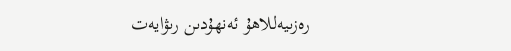رەزىيەللاھۇ ئەنھۇدىن رىۋايەت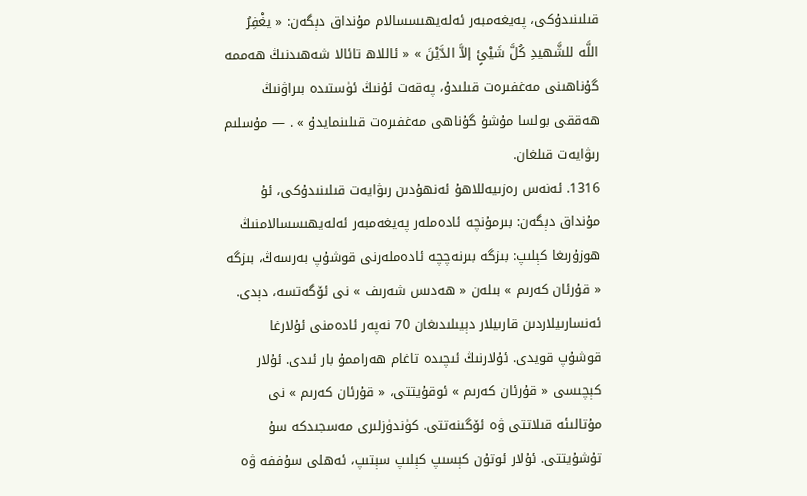قىلىنىدۇكى، پەيغەمبەر ئەلەيھىسسالام مۇنداق دېگەن: « يغْفِرُ اللَّه للشَّهيدِ كُلَّ شَيْئٍ إلاَّ الدَّيْنَ » « ئاللاھ تائالا شەھىدنىڭ ھەممە گۇناھىنى مەغفىرەت قىلىدۇ، پەقەت ئۇنىڭ ئۈستىدە بىراۋنىڭ ھەققى بولسا مۇشۇ گۇناھى مەغفىرەت قىلىنمايدۇ » . ― مۇسلىم رىۋايەت قىلغان.
1316. ئەنەس رەزىيەللاھۇ ئەنھۇدىن رىۋايەت قىلىنىدۇكى، ئۇ مۇنداق دېگەن: بىرمۇنچە ئادەملەر پەيغەمبەر ئەلەيھىسسالامنىڭ ھوزۇرىغا كېلىپ: بىزگە بىرنەچچە ئادەملەرنى قوشۇپ بەرسەڭ، بىزگە « قۇرئان كەرىم » بىلەن « ھەدىس شەرىف » نى ئۆگەتسە، دېدى. ئەنسارىيلاردىن قارىيلار دېيىلىدىغان 70 نەپەر ئادەمنى ئۇلارغا قوشۇپ قويدى. ئۇلارنىڭ ئىچىدە تاغام ھەراممۇ بار ئىدى. ئۇلار كېچىسى « قۇرئان كەرىم » ئوقۇيتتى، « قۇرئان كەرىم » نى مۇتالىئە قىلاتتى ۋە ئۆگىنەتتى. كۈندۈزلىرى مەسجىدكە سۇ تۇشۇيتتى. ئۇلار ئوتۇن كېسىپ كېلىپ سېتىپ، ئەھلى سۇففە ۋە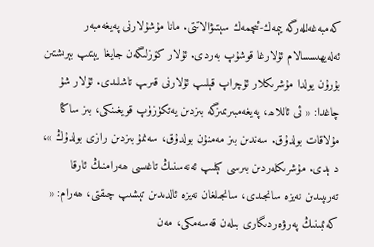كەمبەغەللەرگە يېمەك-ئىچمەك سېتىۋالاتتى. مانا مۇشۇلارنى پەيغەمبەر ئەلەيھىسسالام ئۇلارغا قوشۇپ بەردى. ئۇلار كۆزلىگەن جايغا يېتىپ بېرىشتىن بۇرۇن يولدا مۇشرىكلار ئۇچراپ قېلىپ ئۇلارنى قىرىپ تاشلىدى. ئۇلار شۇ چاغدا: « ئى ئاللاھ، پەيغەمبىرىمىزگە بىزدىن يەتكۈزۈپ قويغىنكى، بىز ساڭا مۇلاقات بولدۇق. سەندىن بىز مەمنۇن بولدۇق، سەنمۇ بىزدىن رازى بولدۇڭ »، د ېدى. مۇشرىكلەردىن بىرسى كېلىپ ئەنەسنىڭ تاغىسى ھەرامنىڭ ئارقا تەرىپىدىن نەيزە سانجىدى، سانجىلغان نەيزە ئالدىدىن تېشىپ چىقتى، ھەرام: « كەئبىنىڭ پەرۋەردىگارى بىلەن قەسەمكى، مەن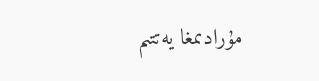مۇرادىمغا يەتتىم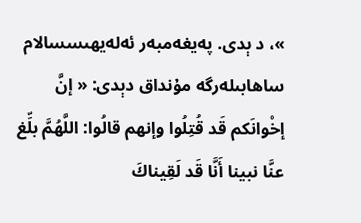»، د ېدى. پەيغەمبەر ئەلەيھىسسالام ساھابىلەرگە مۇنداق دېدى: « إنَّ إخْوانَكم قَد قُتِلُوا وإنهم قالُوا: اللَّهُمَّ بلِّغ عنَّا نبينا أَنَّا قَد لَقِيناكَ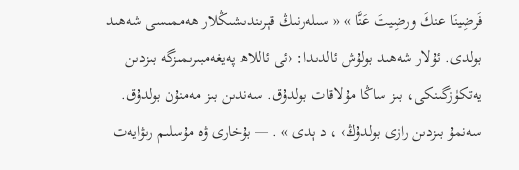فَرضِينَا عنكَ ورضِيتَ عَنَّا » « سىلەرنىڭ قېرىندىشىڭلار ھەممىسى شەھىد بولدى. ئۇلار شەھىد بولۇش ئالدىدا: ‹ئى ئاللاھ پەيغەمبىرىمىزگە بىزدىن يەتكۈزگىنكى، بىز ساڭا مۇلاقات بولدۇق. سەندىن بىز مەمنۇن بولدۇق. سەنمۇ بىزدىن رازى بولدۇڭ› ، د ېدى » . ― بۇخارى ۋە مۇسلىم رىۋايەت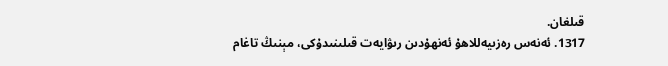قىلغان.
1317. ئەنەس رەزىيەللاھۇ ئەنھۇدىن رىۋايەت قىلىنىدۇكى، مېنىڭ تاغام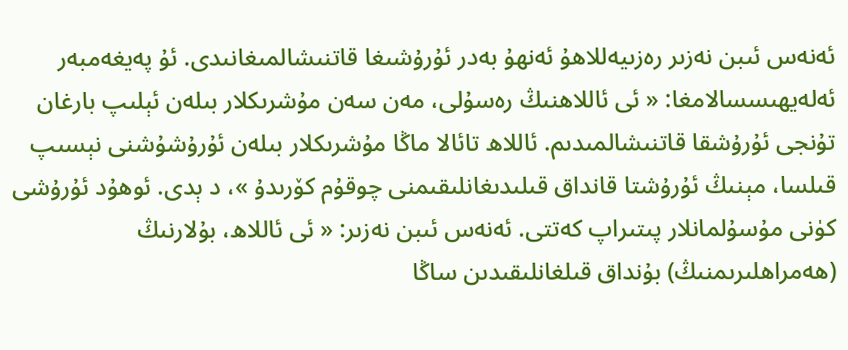ئەنەس ئىبن نەزىر رەزىيەللاھۇ ئەنھۇ بەدر ئۇرۇشىغا قاتنىشالمىغانىدى. ئۇ پەيغەمبەر ئەلەيھىسسالامغا: « ئى ئاللاھنىڭ رەسۇلى، مەن سەن مۇشرىكلار بىلەن ئېلىپ بارغان تۇنجى ئۇرۇشقا قاتنىشالمىدىم. ئاللاھ تائالا ماڭا مۇشرىكلار بىلەن ئۇرۇشۇشنى نېسىپ قىلسا، مېنىڭ ئۇرۇشتا قانداق قىلىدىغانلىقىمنى چوقۇم كۆرىدۇ »، د ېدى. ئوھۇد ئۇرۇشى كۈنى مۇسۇلمانلار پىتىراپ كەتتى. ئەنەس ئىبن نەزىر: « ئى ئاللاھ، بۇلارنىڭ (ھەمراھلىرىمنىڭ) بۇنداق قىلغانلىقىدىن ساڭا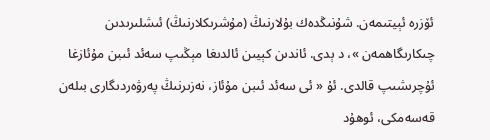ئۆزرە ئېيتىمەن. شۇنىڭدەك بۇلارنىڭ (مۇشرىكلارنىڭ) ئىشلىرىدىن چىكارىگاھمەن »، د ېدى. ئاندىن كېيىن ئالدىغا مېڭىپ سەئد ئىبن مۇئازغا ئۇچرىشىپ قالدى. ئۇ « ئى سەئد ئىبن مۇئاز، نەزىرنىڭ پەرۋەردىگارى بىلەن قەسەمكى، ئوھۇد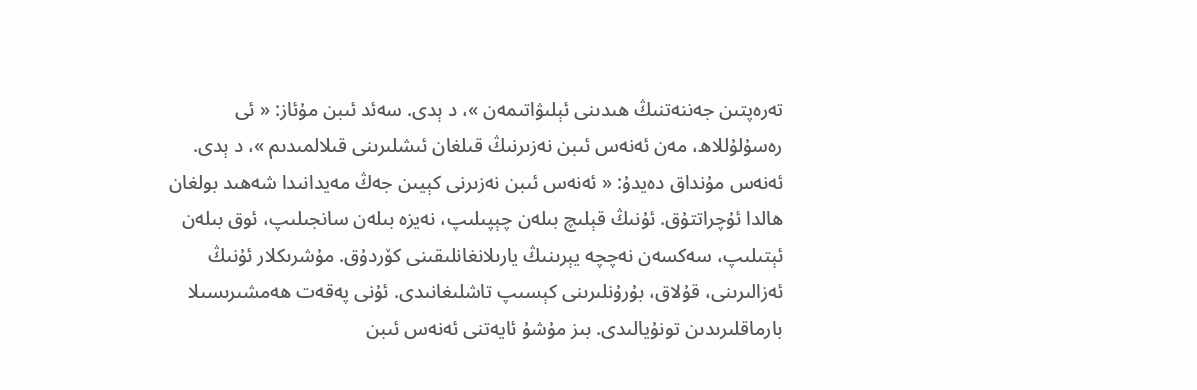تەرەپتىن جەننەتنىڭ ھىدىنى ئېلىۋاتىمەن »، د ېدى. سەئد ئىبن مۇئاز: « ئى رەسۇلۇللاھ، مەن ئەنەس ئىبن نەزىرنىڭ قىلغان ئىشلىرىنى قىلالمىدىم »، د ېدى. ئەنەس مۇنداق دەيدۇ: « ئەنەس ئىبن نەزىرنى كېيىن جەڭ مەيدانىدا شەھىد بولغان ھالدا ئۇچراتتۇق. ئۇنىڭ قېلىچ بىلەن چېپىلىپ، نەيزە بىلەن سانجىلىپ، ئوق بىلەن ئېتىلىپ، سەكسەن نەچچە يېرىنىڭ يارىلانغانلىقىنى كۆردۇق. مۇشرىكلار ئۇنىڭ ئەزالىرىنى، قۇلاق، بۇرۇنلىرىنى كېسىپ تاشلىغانىدى. ئۇنى پەقەت ھەمشىرىسىلا بارماقلىرىدىن تونۇيالىدى. بىز مۇشۇ ئايەتنى ئەنەس ئىبن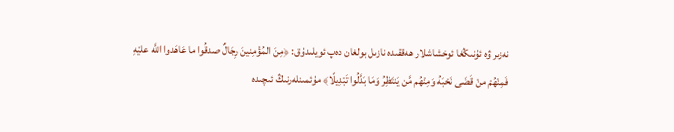نەزىر ۋە ئۇنىڭغا ئوخشاشلار ھەققىدە نازىل بولغان دەپ ئويلىدۇق: ﴿مِنَ المُؤْمِنينَ رِجَالٌ صدقُوا ما عَاهَدوا اللَّه عليْهِ فَمِنْهُمْ منْ قَضَى نَحْبَهُ وَمِنْهُم مَّن يَنتَظِرُ وَمَا بَدَّلُوا تَبْدِيلًا﴾ مۇئمىنلەرنىڭ ئىچىدە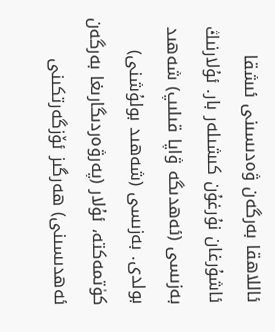ئاللاھقا بەرگەن ۋەدىسىنى ئىشقا ئاشۇرغان نۇرغۇن كىشىلەر بار. ئۇلارنىڭ بەزىسى (ئەھدىگە ۋاپا قىلىپ) شەھىد بولدى. بەزىسى (شەھىد بولۇشنى) كۈتمەكتە، ئۇلار (پەرۋەردىگارىغا بەرگەن ئەھدىسىنى) ھەرگىز ئۆزگەرتكىنى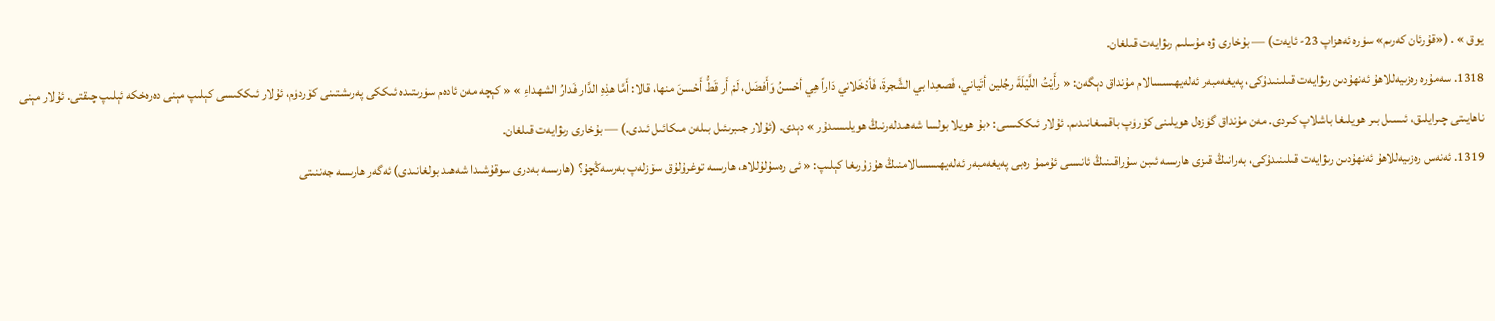يوق » . («قۇرئان كەرىم» سۈرە ئەھزاپ 23- ئايەت) ― بۇخارى ۋە مۇسلىم رىۋايەت قىلغان.
1318. سەمۇرە رەزىيەللاھۇ ئەنھۇدىن رىۋايەت قىلىنىدۇكى، پەيغەمبەر ئەلەيھىسسالام مۇنداق دېگەن: « رأَيْتُ اللَّيْلَةَ رجُلين أتَياني، فَصعِدا بي الشَّجرةَ، فَأدْخَلاني دَاراً هِي أحْسنُ وَأَفضَل، لَمْ أَر قَطُّ أَحْسنَ منها، قالا: أَمَّا هذِهِ الدَّار فَدارُ الشهداءِ » « كېچە مەن ئادەم سۈرىتىدە ئىككى پەرىشتىنى كۆردۈم، ئۇلار ئىككىسى كېلىپ مېنى دەرەخكە ئېلىپ چىقتى. ئۇلار مېنى ناھايىتى چىرايلىق، ئىسىل بىر ھويلىغا باشلاپ كىردى. مەن مۇنداق گۈزەل ھويلىنى كۆرۈپ باقمىغانىدىم. ئۇلار ئىككىسى: ‹بۇ ھويلا بولسا شەھىدلەرنىڭ ھويلىسىدۇر » دېدى. (ئۇلار جىبرىئىل بىلەن مىكائىل ئىدى.) ― بۇخارى رىۋايەت قىلغان.
1319. ئەنەس رەزىيەللاھۇ ئەنھۇدىن رىۋايەت قىلىنىدۇكى، بەرانىڭ قىزى ھارىسە ئىبن سۇراقىنىڭ ئانىسى ئۇممۇ رەبى پەيغەمبەر ئەلەيھىسسالامنىڭ ھۇزۇرىغا كېلىپ: « ئى رەسۇلۇللاھ، ھارىسە توغرۇلۇق سۆزلەپ بەرسەڭچۇ؟ (ھارىسە بەدرى سوقۇشىدا شەھىد بولغانىدى) ئەگەر ھارىسە جەننىتى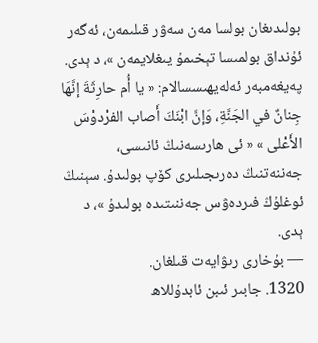بولىدىغان بولسا مەن سەۋر قىلىمەن، ئەگەر ئۇنداق بولمىسا تېخىمۇ يىغلايمەن »، د ېدى. پەيغەمبەر ئەلەيھىسسالام: « يا أُم حارِثَةَ إنَّهَا جِنانٌ في الجَنَّةِ، وَإنَّ ابْنَكَ أَصاب الفرْدوْسَ الأَعْلى » « ئى ھارىسەنىڭ ئانىسى، جەننەتنىڭ دەرىجىلىرى كۆپ بولىدۇ. سېنىڭ ئوغلۇڭ فىردەۋس جەننىتىدە بولىدۇ »، د ېدى.
― بۇخارى رىۋايەت قىلغان.
1320. جابىر ئىبن ئابدۇللاھ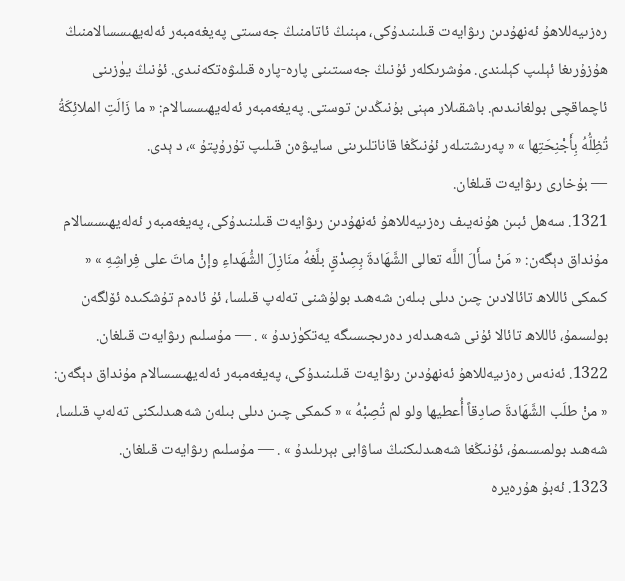رەزىيەللاھۇ ئەنھۇدىن رىۋايەت قىلىنىدۇكى، مېنىڭ ئاتامنىڭ جەسىتى پەيغەمبەر ئەلەيھىسسالامنىڭ ھۇزۇرىغا ئېلىپ كېلىندى. مۇشرىكلەر ئۇنىڭ جەسىتىنى پارە-پارە قىلىۋەتكەنىدى. ئۇنىڭ يۈزىنى ئاچماقچى بولغانىدىم. باشقىلار مېنى بۇنىڭدىن توستى. پەيغەمبەر ئەلەيھىسسالام: « ما زَالَتِ الملائِكَةُ تُظِلُّهُ بِأَجْنِحَتِها » « پەرىشتىلەر ئۇنىڭغا قاناتلىرىنى سايىۋەن قىلىپ تۇرۇپتۇ »، د ېدى.
― بۇخارى رىۋايەت قىلغان.
1321. سەھل ئبىن ھۇنەيىف رەزىيەللاھۇ ئەنھۇدىن رىۋايەت قىلىنىدۇكى، پەيغەمبەر ئەلەيھىسسالام مۇنداق دېگەن: « مَنْ سأَلَ اللَّه تعالى الشَّهَادةَ بِصِدْقٍ بلَّغهُ منَازِلَ الشُّهَداءِ وإنْ ماتَ على فِراشِهِ » « كىمكى ئاللاھ تائالادىن چىن دىلى بىلەن شەھىد بولۇشنى تەلەپ قىلسا، ئۇ ئادەم تۇشكىدە ئۆلگەن بولسىمۇ، ئاللاھ تائالا ئۇنى شەھىدلەر دەرىجىسىگە يەتكۈزىدۇ » . ― مۇسلىم رىۋايەت قىلغان.
1322. ئەنەس رەزىيەللاھۇ ئەنھۇدىن رىۋايەت قىلىنىدۇكى، پەيغەمبەر ئەلەيھىسسالام مۇنداق دېگەن: « منْ طلَب الشَّهَادةَ صادِقاً أُعطيها ولو لم تُصِبْهُ » « كىمكى چىن دىلى بىلەن شەھىدلىكنى تەلەپ قىلسا، شەھىد بولمىسىمۇ، ئۇنىڭغا شەھىدلىكنىڭ ساۋابى بېرىلىدۇ » . ― مۇسلىم رىۋايەت قىلغان.
1323. ئەبۇ ھۇرەيرە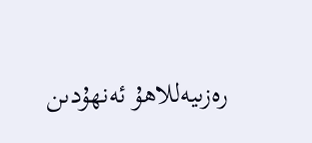رەزىيەللاھۇ ئەنھۇدىن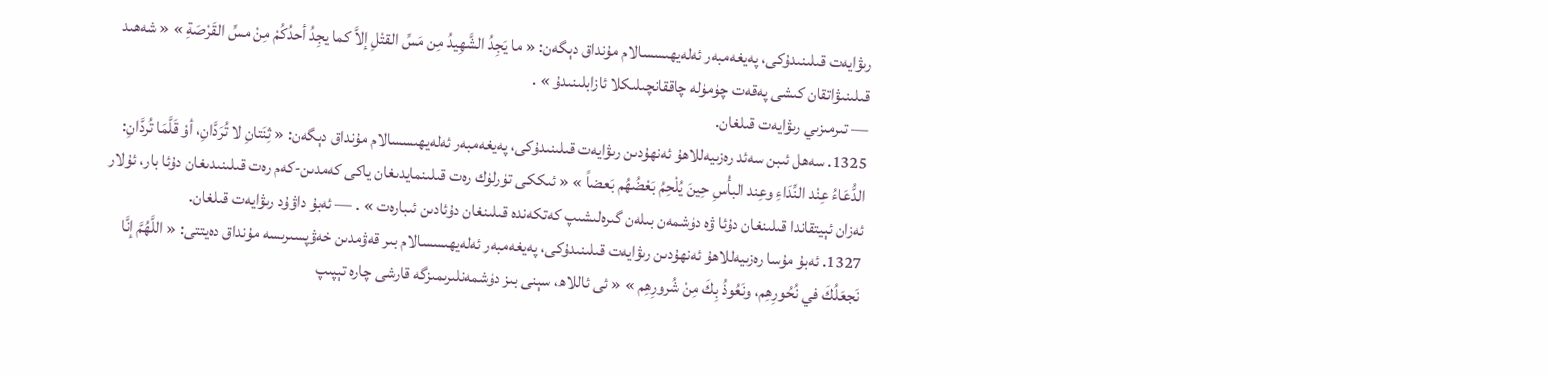رىۋايەت قىلىنىدۇكى، پەيغەمبەر ئەلەيھىسسالام مۇنداق دېگەن: « ما يَجِدُ الشَّهِيدُ مِن مَسِّ القتْلِ إلاَّ كما يجِدُ أحدُكُمْ مِنْ مسِّ القَرْصَةِ » « شەھىد قىلىنىۋاتقان كىشى پەقەت چۈمۈلە چاققانچىلىكلا ئازابلىنىدۇ » .
― تىرمىزىي رىۋايەت قىلغان.
1325. سەھل ئىبن سەئد رەزىيەللاھۇ ئەنھۇدىن رىۋايەت قىلىنىدۇكى، پەيغەمبەر ئەلەيھىسسالام مۇنداق دېگەن: « ثِنَتانِ لا تُرَدَّانِ، أوْ قَلَّمَا تُردَّانِ: الدُّعَاءُ عِنْد النِّدَاءِ وعِند البأْسِ حِينَ يُلْحِمُ بَعْضُهُم بَعضاً » « ئىككى تۈرلۈك رەت قىلىنمايدىغان ياكى كەمدىن-كەم رەت قىلىنىدىغان دۇئا بار، ئۇلار ئەزان ئېيتقاندا قىلىنغان دۇئا ۋە دۈشمەن بىلەن گىرەلىشىپ كەتكەندە قىلىنغان دۇئادىن ئىبارەت » . ― ئەبۇ داۋۇد رىۋايەت قىلغان.
1327. ئەبۇ مۇسا رەزىيەللاھۇ ئەنھۇدىن رىۋايەت قىلىنىدۇكى، پەيغەمبەر ئەلەيھىسسالام بىر قەۋمدىن خەۋپسىرىسە مۇنداق دەيتتى: « اللَّهُمَّ إنَّا نَجعَلُكَ في نُحُورِهِم، ونَعُوذُ بِكَ مِنْ شُرورِهِم » « ئى ئاللاھ، سېنى بىز دۈشمەنلىرىمىزگە قارشى چارە تېپىپ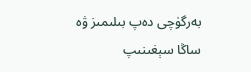بەرگۈچى دەپ بىلىمىز ۋە ساڭا سېغىنىپ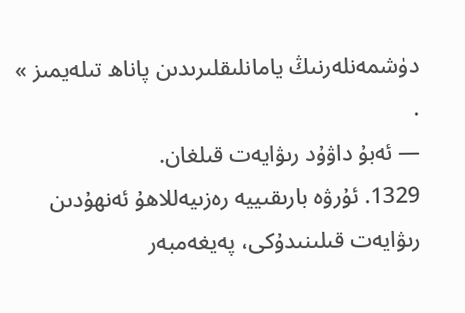دۈشمەنلەرنىڭ يامانلىقلىرىدىن پاناھ تىلەيمىز » .
― ئەبۇ داۋۇد رىۋايەت قىلغان.
1329. ئۇرۋە بارىقىييە رەزىيەللاھۇ ئەنھۇدىن رىۋايەت قىلىنىدۇكى، پەيغەمبەر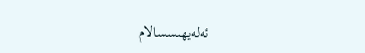ئەلەيھىسسالام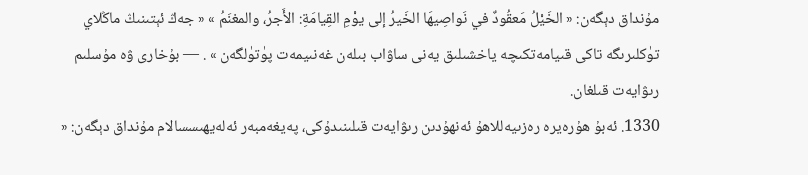مۇنداق دېگەن: « الخَيْلُ مَعقُودٌ في نَواصِيهَا الخَيرُ إلى يوْمِ القِيامَةِ: الأَجرُ، والمغنَمُ » « جەڭ ئېتىنىڭ ماڭلاي تۈكلىرىگە تاكى قىيامەتكىچە ياخشىلىق يەنى ساۋاب بىلەن غەنىيمەت پۈتۈلگەن » . ― بۇخارى ۋە مۇسلىم رىۋايەت قىلغان.
1330. ئەبۇ ھۇرەيرە رەزىيەللاھۇ ئەنھۇدىن رىۋايەت قىلىنىدۇكى، پەيغەمبەر ئەلەيھىسسالام مۇنداق دېگەن: «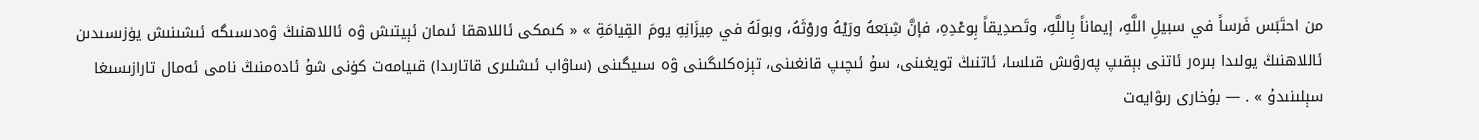من احتَبَس فَرساً في سبيلِ اللَّهِ، إيماناً بِاللَّهِ، وتَصدِيقاً بِوعْدِهِ، فإنَّ شِبَعهُ ورَيْهُ وروْثَهُ، وبولَهُ في مِيزَانِهِ يومَ القِيامَةِ » « كىمكى ئاللاھقا ئىمان ئېيتىش ۋە ئاللاھنىڭ ۋەدىسىگە ئىشىنىش يۈزىسىدىن ئاللاھنىڭ يولىدا بىرەر ئاتنى بېقىپ پەرۋىش قىلسا، ئاتنىڭ تويغىنى، سۇ ئىچىپ قانغىنى، تېزەكلىگىنى ۋە سىيگىنى (ساۋاب ئىشلىرى قاتارىدا) قىيامەت كۈنى شۇ ئادەمنىڭ نامى ئەمال تارازىسىغا سېلىنىدۇ » . ― بۇخارى رىۋايەت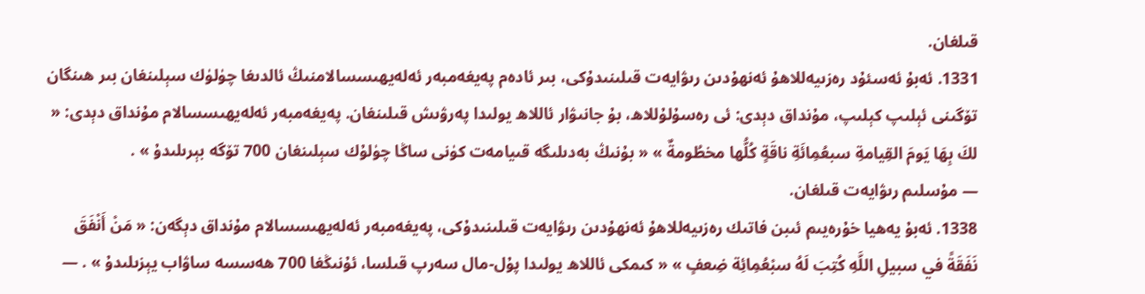قىلغان.
1331. ئەبۇ ئەسئۇد رەزىيەللاھۇ ئەنھۇدىن رىۋايەت قىلىنىدۇكى، بىر ئادەم پەيغەمبەر ئەلەيھىسسالامنىڭ ئالدىغا چۈلۈك سېلىنغان بىر ھىنگان تۆگىنى ئېلىپ كېلىپ، مۇنداق دېدى: ئى رەسۇلۇللاھ، بۇ جانىۋار ئاللاھ يولىدا پەرۋىش قىلىنغان. پەيغەمبەر ئەلەيھىسسالام مۇنداق دېدى: « لكَ بِهَا يَومَ القِيامةِ سبعُمِائَةِ ناقَةٍ كُلُّها مخطُومةٌ » « بۇنىڭ بەدىلىگە قىيامەت كۈنى ساڭا چۈلۇك سېلىنغان 700 تۆگە بېرىلىدۇ » .
― مۇسلىم رىۋايەت قىلغان.
1338. ئەبۇ يەھيا خۇرەيىم ئىبن فاتىك رەزىيەللاھۇ ئەنھۇدىن رىۋايەت قىلىنىدۇكى، پەيغەمبەر ئەلەيھىسسالام مۇنداق دېگەن: « مَنْ أَنْفَقَ نَفَقَةً في سبيلِ اللَّهِ كُتِبَ لَهُ سبْعُمِائِة ضِعفٍ » « كىمكى ئاللاھ يولىدا پۇل-مال سەرپ قىلسا، ئۇنىڭغا 700 ھەسسە ساۋاب يېزىلىدۇ » . ―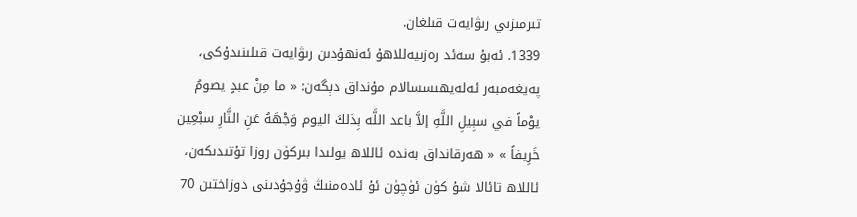تىرمىزىي رىۋايەت قىلغان.
1339. ئەبۇ سەئد رەزىيەللاھۇ ئەنھۇدىن رىۋايەت قىلىنىدۇكى، پەيغەمبەر ئەلەيھىسسالام مۇنداق دېگەن: « ما مِنْ عبدٍ يصومُ يوْماً في سبِيلِ اللَّهِ إلاَّ باعد اللَّه بِذلكَ اليوم وَجْهَهُ عَنِ النَّارِ سبْعِين خَرِيفاً » « ھەرقانداق بەندە ئاللاھ يولىدا بىركۈن روزا تۇتىدىكەن، ئاللاھ تائالا شۇ كۈن ئۈچۈن ئۇ ئادەمنىڭ ۋۇجۇدىنى دوزاختىن 70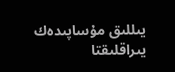يىللىق مۇساپىدەك يىراقلىقتا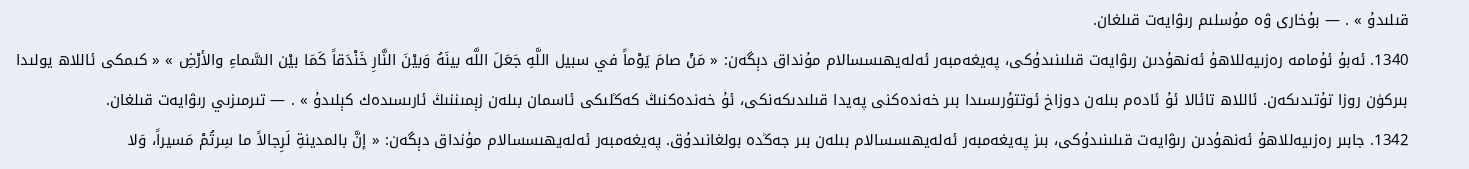قىلىدۇ » . ― بۇخارى ۋە مۇسلىم رىۋايەت قىلغان.
1340. ئەبۇ ئۇمامە رەزىيەللاھۇ ئەنھۇدىن رىۋايەت قىلىنىدۇكى، پەيغەمبەر ئەلەيھىسسالام مۇنداق دېگەن: « مَنْ صامَ يَوْماً في سبيل اللَّهِ جَعَلَ اللَّه بينَهُ وَبيْنَ النَّارِ خَنْدَقاً كَمَا بيْن السَّماءِ والأرْضِ » « كىمكى ئاللاھ يولىدا بىركۈن روزا تۇتىدىكەن. ئاللاھ تائالا ئۇ ئادەم بىلەن دوزاخ ئوتتۇرىسىدا بىر خەندەكنى پەيدا قىلىدىكەنكى، ئۇ خەندەكنىڭ كەڭلىكى ئاسمان بىلەن زېمىننىڭ ئارىسىدەك كېلىدۇ » . ― تىرمىزىي رىۋايەت قىلغان.
1342. جابىر رەزىيەللاھۇ ئەنھۇدىن رىۋايەت قىلىنىدۇكى، بىز پەيغەمبەر ئەلەيھىسسالام بىلەن بىر جەڭدە بولغانىدۇق. پەيغەمبەر ئەلەيھىسسالام مۇنداق دېگەن: « إنَّ بالمدينةِ لَرِجالاً ما سِرتُمْ مَسيراً، وَلا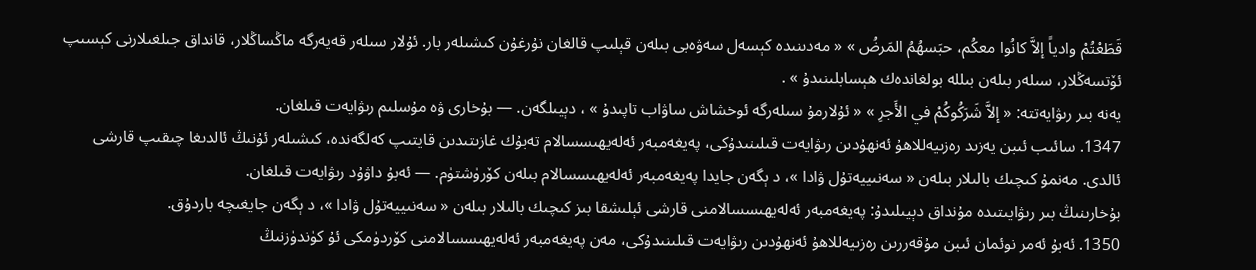قَطَعْتُمْ وادياً إلاَّ كانُوا معكُم، حبَسهُمُ المَرضُ » « مەدىنىدە كېسەل سەۋەبى بىلەن قېلىپ قالغان نۇرغۇن كىشىلەر بار. ئۇلار سىلەر قەيەرگە ماڭساڭلار، قانداق جىلغىلارنى كېسىپ ئۆتسەڭلار، سىلەر بىلەن بىللە بولغاندەك ھېسابلىنىدۇ » .
يەنە بىر رىۋايەتتە: « إلاَّ شَرَكُوكُمْ في الأَجرِ » « ئۇلارمۇ سىلەرگە ئوخشاش ساۋاب تاپىدۇ » ، دېيىلگەن. ― بۇخارى ۋە مۇسلىم رىۋايەت قىلغان.
1347. سائىب ئىبن يەزىد رەزىيەللاھۇ ئەنھۇدىن رىۋايەت قىلىنىدۇكى، پەيغەمبەر ئەلەيھىسسالام تەبۇك غازىتىدىن قايتىپ كەلگەندە، كىشىلەر ئۇنىڭ ئالدىغا چىقىپ قارشى ئالدى. مەنمۇ كىچىك بالىلار بىلەن « سەنىييەتۇل ۋادا »، د ېگەن جايدا پەيغەمبەر ئەلەيھىسسالام بىلەن كۆرۈشتۈم. ― ئەبۇ داۋۇد رىۋايەت قىلغان.
بۇخارىنىڭ بىر رىۋايىتىدە مۇنداق دېيىلىدۇ: پەيغەمبەر ئەلەيھىسسالامنى قارشى ئېلىشقا بىز كىچىك بالىلار بىلەن « سەنىييەتۇل ۋادا »، د ېگەن جايغىچە باردۇق.
1350. ئەبۇ ئەمر نوئمان ئىبن مۇقەررىن رەزىيەللاھۇ ئەنھۇدىن رىۋايەت قىلىنىدۇكى، مەن پەيغەمبەر ئەلەيھىسسالامنى كۆردۈمكى ئۇ كۈندۈزنىڭ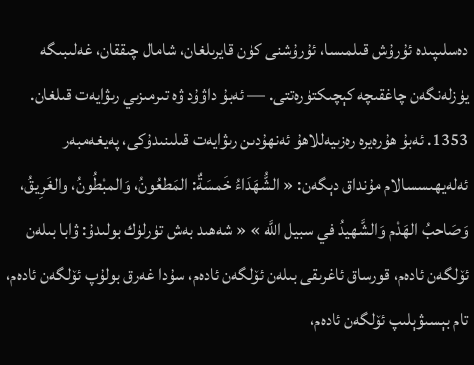دەسلىپىدە ئۇرۇش قىلمىسا، ئۇرۇشنى كۈن قايرىلغان، شامال چىققان، غەلىبىگە يۈزلەنگەن چاغقىچە كېچىكتۈرەتتى. ― ئەبۇ داۋۇد ۋە تىرمىزىي رىۋايەت قىلغان.
1353. ئەبۇ ھۇرەيرە رەزىيەللاھۇ ئەنھۇدىن رىۋايەت قىلىنىدۇكى، پەيغەمبەر ئەلەيھىسسالام مۇنداق دېگەن: « الشُّهَدَاءُ خَمسَةٌ: المَطعُونُ، وَالمبْطُونُ، والغَرِيقُ، وَصَاحبُ الهَدْم وَالشَّهيدُ في سبيل اللَّه » « شەھىد بەش تۈرلۈك بولىدۇ: ۋابا بىلەن ئۆلگەن ئادەم، قورساق ئاغرىقى بىلەن ئۆلگەن ئادەم، سۇدا غەرق بولۇپ ئۆلگەن ئادەم، تام بېسىۋېلىپ ئۆلگەن ئادەم،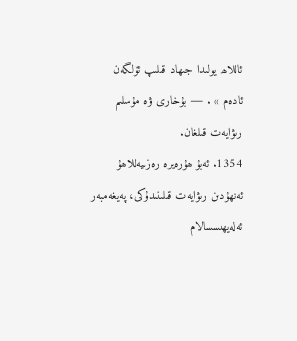ئاللاھ يولىدا جىھاد قىلىپ ئۆلگەن ئادەم » . ― بۇخارى ۋە مۇسلىم رىۋايەت قىلغان.
1354. ئەبۇ ھۇرەيرە رەزىيەللاھۇ ئەنھۇدىن رىۋايەت قىلىنىدۇكى، پەيغەمبەر ئەلەيھىسسالام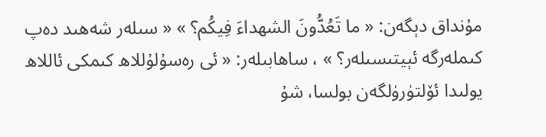مۇنداق دېگەن: « ما تَعُدُّونَ الشهداءَ فِيكُم؟ » « سىلەر شەھىد دەپ كىملەرگە ئېيتىسىلەر؟ » ، ساھابىلەر: « ئى رەسۇلۇللاھ كىمكى ئاللاھ يولىدا ئۆلتۈرۈلگەن بولسا، شۇ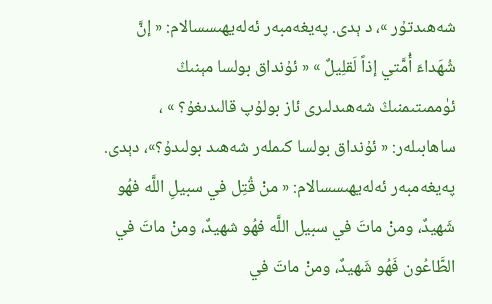شەھىدتۇر »، د ېدى. پەيغەمبەر ئەلەيھىسسالام: « إنَّ شُهَداءَ أُمَّتي إذاً لَقلِيلٌ » « ئۇنداق بولسا مېنىڭ ئۈممىتىمنىڭ شەھىدلىرى ئاز بولۇپ قالىدىغۇ؟ » ، ساھابىلەر: « ئۇنداق بولسا كىملەر شەھىد بولىدۇ؟»، دېدى. پەيغەمبەر ئەلەيھىسسالام: « منْ قُتِل في سبيلِ اللَّه فهُو شَهيدٌ، ومنْ ماتَ في سبيل اللَّه فهُو شهيدٌ، ومنْ ماتَ في الطَّاعُون فَهُو شَهيدٌ، ومنْ ماتَ في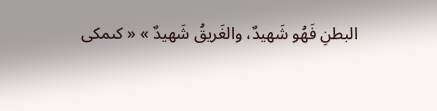البطنِ فَهُو شَهيدٌ، والغَريقُ شَهيدٌ » « كىمكى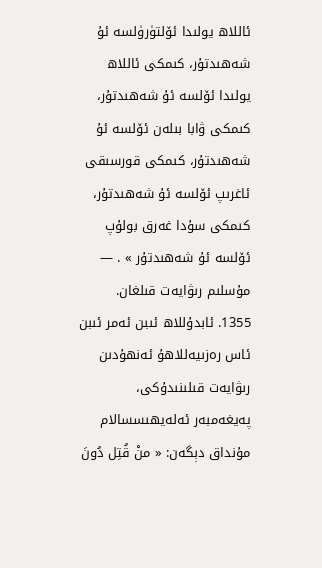ئاللاھ يولىدا ئۆلتۈرۈلسە ئۇ شەھىدتۇر، كىمكى ئاللاھ يولىدا ئۆلسە ئۇ شەھىدتۇر، كىمكى ۋابا بىلەن ئۆلسە ئۇ شەھىدتۇر، كىمكى قورسىقى ئاغرىپ ئۆلسە ئۇ شەھىدتۇر، كىمكى سۇدا غەرق بولۇپ ئۆلسە ئۇ شەھىدتۇر » . ― مۇسلىم رىۋايەت قىلغان.
1355. ئابدۇللاھ ئىبن ئەمر ئىبن ئاس رەزىيەللاھۇ ئەنھۇدىن رىۋايەت قىلىنىدۇكى، پەيغەمبەر ئەلەيھىسسالام مۇنداق دېگەن: « منْ قُتِل دُونَ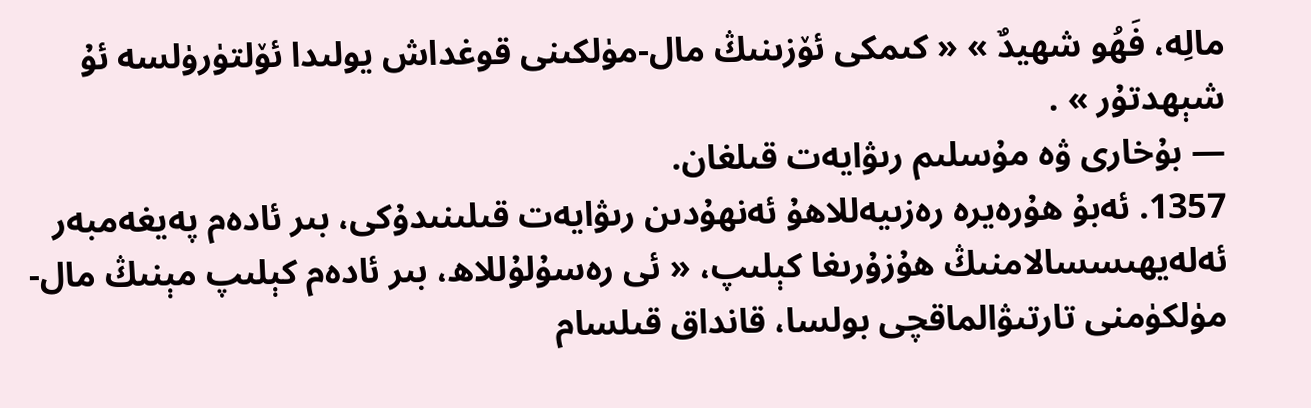مالِه، فَهُو شهيدٌ » « كىمكى ئۆزىنىڭ مال-مۈلكىنى قوغداش يولىدا ئۆلتۈرۈلسە ئۇ شېھدتۇر » .
― بۇخارى ۋە مۇسلىم رىۋايەت قىلغان.
1357. ئەبۇ ھۇرەيرە رەزىيەللاھۇ ئەنھۇدىن رىۋايەت قىلىنىدۇكى، بىر ئادەم پەيغەمبەر ئەلەيھىسسالامنىڭ ھۇزۇرىغا كېلىپ، « ئى رەسۇلۇللاھ، بىر ئادەم كېلىپ مېنىڭ مال-مۈلكۈمنى تارتىۋالماقچى بولسا، قانداق قىلسام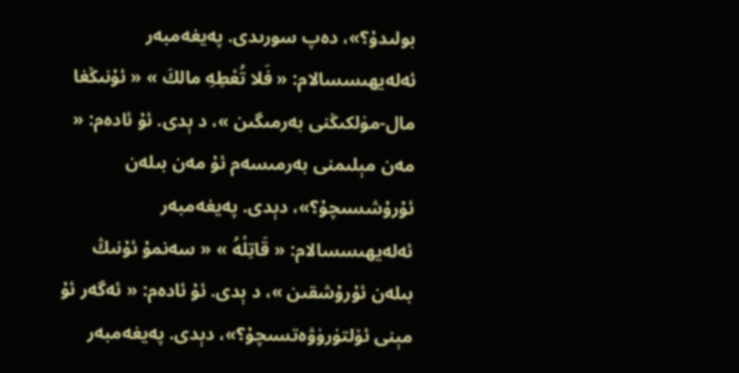بولىدۇ؟»، دەپ سورىدى. پەيغەمبەر ئەلەيھىسسالام: « فَلا تُعْطِهِ مالكَ » « ئۇنىڭغا مال-مۈلكىڭنى بەرمىگىن »، د ېدى. ئۇ ئادەم: « مەن مېلىمنى بەرمىسەم ئۇ مەن بىلەن ئۇرۇشسىچۇ؟»، دېدى. پەيغەمبەر ئەلەيھىسسالام: « قَاتِلْهُ » « سەنمۇ ئۇنىڭ بىلەن ئۇرۇشقىن »، د ېدى. ئۇ ئادەم: « ئەگەر ئۇ مېنى ئۆلتۈرۈۋەتسىچۇ؟»، دېدى. پەيغەمبەر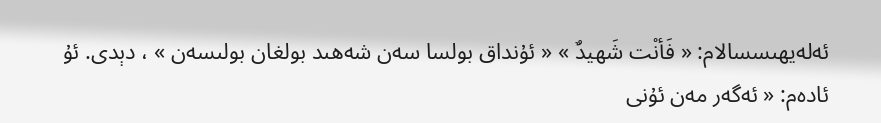ئەلەيھىسسالام: « فَأنْت شَهيدٌ » « ئۇنداق بولسا سەن شەھىد بولغان بولىسەن » ، دېدى. ئۇ ئادەم: « ئەگەر مەن ئۇنى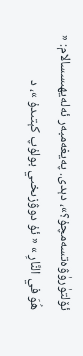ئۆلتۈرۈۋەتسەمچۇ؟»، دېدى. پەيغەمبەر ئەلەيھىسسالام: « هُوَ في النَّارِ » « ئۇ دوۋزىخىي بولۇپ كېتىدۇ »، د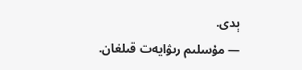ېدى.
― مۇسلىم رىۋايەت قىلغان.